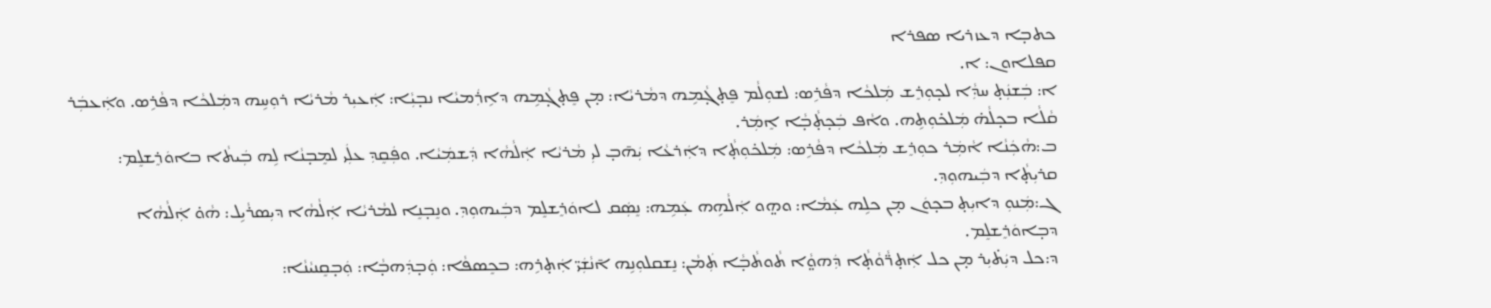ܟܬܒ̣ܐ ܕܥܙܪܝܐ ܣܦܪܐ
ܩܦܠܐܘܢ: ܐ.
ܐ: ܒܲܫܢܲܬ̣ ܚܕܼܵܐ ܠܟ̣ܘܼܪܸܫ ܡܲܠܟܵܐ ܕܦܵܪܹܣ: ܠܫܘܼܠܵܡ ܦܸܬ̣ܓ̣ܵܡܹܗ ܕܡܵܪܝܵܐ: ܡ̣ܢ ܦܸܬ̣ܓ̣ܵܡܹܗ ܕܐܹܪܲܡܝܵܐ ܢܒ̣ܝܼܵܐ: ܐܲܥܝܼܪ ܡܵܪܝܵܐ ܪܘܼܚܹܗ ܕܡܲܠܟܵܐ ܕܦܵܪܹܣ. ܘܐܲܥܒܲܪ ܩܵܠܵܐ ܒܟ̣ܠܵܗ̇ ܡܲܠܟ̇ܘܼܬܹܗ. ܘܐܵܦ ܒܲܟ̣ܬ̣ܵܒ̣ܵܐ ܐܸܡܲܪ.
ܒ:ܗܵܟܲܢܵܐ ܐܵܡܲܪ ܟܘܼܪܸܫ ܡܲܠܟܵܐ ܕܦܵܪܹܣ: ܡܲܠܟ̇ܘܼܬ̣ܵܐ ܕܐܲܪܥܵܐ ܝܲܗ̄ܒ̣ ܠܝܼ ܡܵܪܝܵܐ ܐܲܠܵܗܵܐ ܕܲܫܡܲܝܵܐ. ܘܦܲܩܸܕܼ ܥܠܲܝ ܠܡܸܒ̣ܢܵܐ ܠܹܗ ܒܲܝܬܵܐ ܒܐܘܿܪܸܫܠܸܡ: ܩܪܝܼܬ̣ܵܐ ܕܒܲܝܗܘܼܕܼ.
ܓ:ܡܲܢܘܼ ܕܐܝܼܬ̣ ܒܟ̣ܘܿܢ ܡ̣ܢ ܟܠܹܗ ܥܲܡܵܐ: ܘܗ̤ܘ ܐܲܠܵܗܹܗ ܥܲܡܹܗ: ܢܸܣܲܩ ܠܐܘܿܪܸܫܠܸܡ ܕܒܲܝܗܘܼܕܼ. ܘܢܸܒ̣ܢܸܐ ܠܡܵܪܝܵܐ ܐܲܠܵܗܵܐ ܕܝܼܣܪܵܝܹܠ: ܗܵܘ̇ ܐܲܠܵܗܵܐ ܕܒ̣ܐܘܿܪܸܫܠܸܡ.
ܕ:ܟܠ ܕܝܲܬ̇ܝܼܪ ܡ̣ܢ ܟܠ ܐܲܬ̣ܪ̈ܵܘܵܬ̣ܵܐ ܕܲܗܘ̤ܵܐ ܬܵܘܬܵܒ̣ܵܐ ܬܲܡܵܢ: ܢܸܫܩܠܘܼܢܹܗ ܐ̄ܢܵܫܲܝ̈ ܐܲܬ̣ܪܹܗ: ܒܟܸܣܦܵܐ: ܘܲܒ̣ܕܲܗܒ̣ܵܐ: ܘܲܒ̣ܩܸܢܝܵܢܵܐ: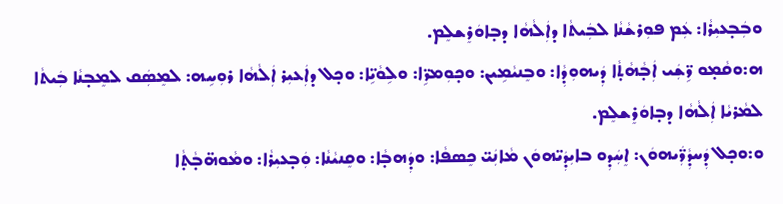ܘܒܲܒ̣ܥܝܼܪܵܐ: ܥܲܡ ܦܘܼܪܫܵܢܵܐ ܠܒܲܝܬܵܐ ܕܐܲܠܵܗܵܐ ܕܒ̣ܐܘܿܪܸܫܠܸܡ.
ܗ:ܘܩܵܡ̣ܘ ܪܹ̈ܫܲܝ ܐܲܒ̣ܵܗܵܬ̣ܵܐ ܕܲܝܗܘܼܕܼܵܐ: ܘܒܸܢܝܵܡܹܝܢ: ܘܟ̣ܘܼܡܪܹ̈ܐ: ܘܠܹܘܵܝܹ̈ܐ: ܘܟ̣ܠ ܕܐܲܥܝܼܪ ܐܲܠܵܗܵܐ ܪܘܼܚܹܗ: ܠܡܸܣܲܩ ܠܡܸܒ̣ܢܵܐ ܒܲܝܬܵܐ ܠܡܵܪܝܵܐ ܐܲܠܵܗܵܐ ܕܒ̣ܐܘܿܪܸܫܠܸܡ.
ܘ:ܘܟ̣ܠ ܕܲܚܕܼܵܪ̈ܲܝܗܘܿܢ: ܐܸܚܲܕܼܘ ܒܐܝܼܕܲܝ̈ܗܘܿܢ ܡܵܐܢܲܝ̈ ܟܸܣܦܵܐ: ܘܕܲܗܒ̣ܵܐ: ܘܩܸܢܝܵܢܵܐ: ܘܲܒ̣ܥܝܼܪܵܐ: ܘܡܵܘܗ̈ܒ̣ܵܬ̣ܵܐ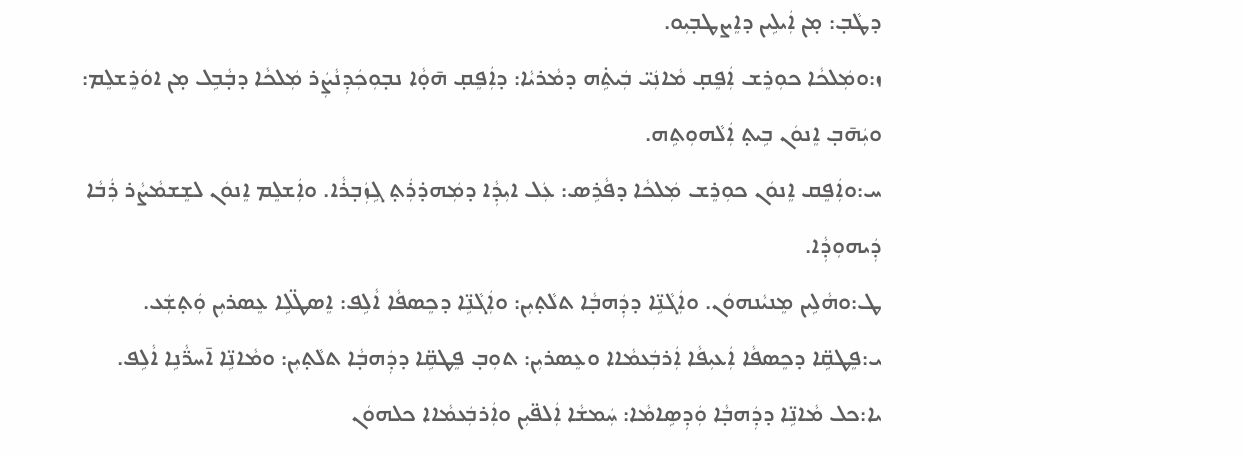ܕܛܵܒ̣: ܡ̣ܢ ܐܲܝܠܹܝܢ ܕܐܸܨܛܒ̣ܝܼܘ.
ܙ:ܘܡܲܠܟܵܐ ܟܘܼܪܸܫ ܐܲܦܸܩ̣ ܡܵܐܢܲܝ̈ ܒܲܝܬܹ̇ܗ ܕܡܵܪܝܵܐ: ܕܐܲܦܸܩ̣ ܗ̄ܘ̣ܵܐ ܢܒ̣ܘܼܟܲܕܼܢܵܨܲܪ ܡܲܠܟܵܐ ܕܒ̣ܵܒܹܠ ܡ̣ܢ ܐܘܿܪܸܫܠܸܡ: ܘܝܲܗ̄ܒ̣ ܐܸܢܘܿܢ ܒܹܝܬ̣ ܐܲܠܵܗܘܼܬܹܗ.
ܚ:ܘܐܲܦܸܩ ܐܸܢܘܿܢ ܟܘܼܪܸܫ ܡܲܠܟܵܐ ܕܦܵܪܹܣ: ܥܲܠ ܐܝܼܕܼܵܐ ܕܡܲܗܕ̇ܪܲܬ̣ ܓܹܙܲܒ̣ܪܵܐ. ܘܐܲܫܠܸܡ ܐܸܢܘܿܢ ܠܫܸܫܡܵܨܵܪ ܪܲܒܵܐ ܕܲܝܗܘܼܕܼܵܐ.
ܛ:ܘܗܵܠܹܝܢ ܡܸܢܝܵܢܗܘܿܢ. ܘܐܲܓܵܢܹ̈ܐ ܕܕܲܗܒ̣ܵܐ ܬܠܵܬ̣ܝܼܢ: ܘܐܲܓܵܢܹ̈ܐ ܕܟܸܣܦܵܐ ܐܵܠܹܦ: ܐܸܣܛ̈ܠܹܐ ܥܸܣܪܝܼܢ ܘܲܬ̣ܫܲܥ.
ܝ:ܦܸܛܩܹ̈ܐ ܕܟܸܣܦܵܐ ܐܲܥܝܼܦܵܐ ܐܲܪܒܲܥܡܵܐܐ ܘܥܸܣܪܝܼܢ: ܬܘܼܒ̣ ܦܸܛܩܹ̈ܐ ܕܕܲܗܒ̣ܵܐ ܬܠܵܬ̣ܝܼܢ: ܘܡܵܐܢܹ̈ܐ ܐ̄ܚܪ̈ܵܢܹܐ ܐܵܠܹܦ.
ܝܐ:ܟܠ ܡܵܐܢܹ̈ܐ ܕܕܲܗܒ̣ܵܐ ܘܲܕܼܣܹܐܡܵܐ: ܚܲܡܫܵܐ ܐܲܠܦ̈ܝܼܢ ܘܐܲܪܒܲܥܡܵܐܐ ܟܠܗܘܿܢ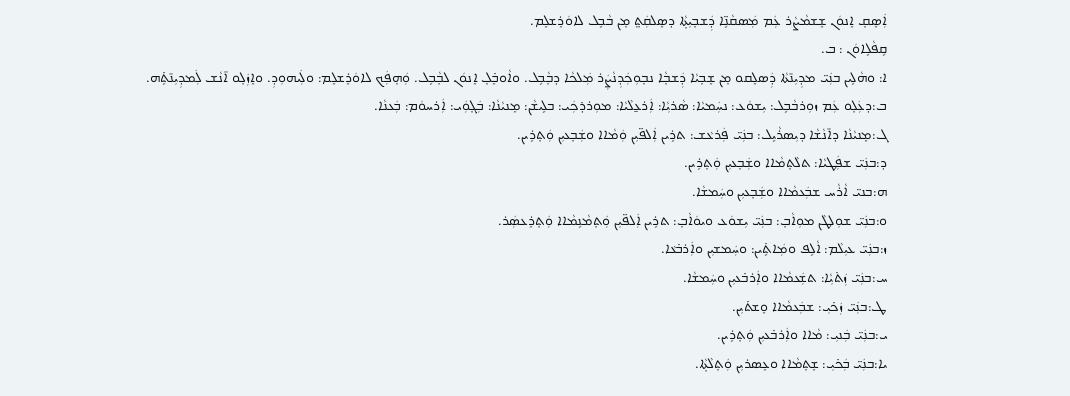ܐܲܣܸܩ̣ ܐܸܢܘܿܢ ܫܸܫܡܵܨܵܪ ܥܲܡ ܡܲܣܩܵܢܹ̈ܐ ܕܲܫܒ̣ܝܼܬ̣ܵܐ ܕܣܸܠܩܲܬ̤ ܡ̣ܢ ܒܵܒܹܠ ܠܐܘܿܪܸܫܠܸܡ.
ܩܹܦܵܠܹܐܘܿܢ : ܒ.
ܐ: ܘܗܵܠܹܝܢ ܒܢܲܝ̈ ܡܕܼܝܼܢ̄ܬܵܐ ܕܲܣܠܸܩܘ ܡ̣ܢ ܫܸܒ̣ܝܵܐ ܕܲܫܒ̣ܵܐ ܢܒ̣ܘܼܟܲܕܼܢܵܨܲܪ ܡܲܠܟܵܐ ܕܒ̣ܵܒܹܠ. ܘܐܵܘܒܸ̇ܠ̣ ܐܸܢܘܿܢ ܠܒ̣ܵܒܹܠ. ܘܲܗ̣ܦܲܟ ܠܐܘܿܪܸܫܠܸܡ: ܘܠܲܝܗܘܼܕܼ. ܘܐܸܙܲܠ̣ܘ ܐ̄ܢܵܫ ܠܲܡܕܼܝܼܢ̄ܬܹ̇ܗ.
ܒ:ܕܥܲܠ̣ܘ ܥܲܡ ܙܘܼܪܒܵܒܹܠ: ܝܼܫܘܿܥ: ܢܚܲܡܝܵܐ: ܣܵܪܝܼܵܐ: ܐܲܪܥ̱ܠܵܝܵܐ: ܡܘܼܪܕ̇ܟܲܝ: ܒܠܹܝܫܵܢ: ܡܸܢܝܵܢܵܐ: ܒܲܓ̣ܘܲܝ: ܐܲܪܚܘܿܡ: ܒܲܥܢܵܐ.
ܓ:ܡܸܢܝܵܢܵܐ ܕܐ̄ܢܵܫܵܐ ܕܝܼܣܪܵܝܹܠ: ܒܢܲܝ̈ ܦܲܪܥܵܫ: ܬܪܹܝܢ ܐܲܠܦ̈ܝܼܢ ܘܲܡܵܐܐ ܘܫܲܒ̣ܥܝܼܢ ܘܲܬ̣ܪܹܝܢ.
ܕ:ܒܢܲܝ̈ ܫܦܲܛܝܵܐ: ܬܠܵܬ̣ܡܵܐܐ ܘܫܲܒ̣ܥܝܼܢ ܘܲܬ̣ܪܹܝܢ.
ܗ:ܒܢܝ̈ ܐܵܪܵܚ ܫܒܲܥܡܵܐܐ ܘܫܲܒ̣ܥܝܼܢ ܘܚܲܡܫܵܐ.
ܘ:ܒܢܲܝ̈ ܫܘܼܠܛܵܢ ܡܘܼܐܵܒ̣: ܒܢܲܝ̈ ܝܼܫܘܿܥ ܘܝܘܿܐܵܒ̣: ܬܪܹܝܢ ܐܲܠܦ̈ܝܼܢ ܘܲܬ̣ܡܵܢܹܡܵܐܐ ܘܲܬ̣ܪܸܥܣܲܪ.
ܙ:ܒܢܲܝ̈ ܥܝܼܠܵܡ: ܐܵܠܹܦ ܘܡܲܐܬܹ̇ܝܢ: ܘܚܲܡܫܝܼܢ ܘܐܲܪܒ̇ܥܵܐ.
ܚ:ܒܢܲܝ̈ ܙܲܬ̇ܝܼܵܐ: ܬܫܲܥܡܵܐܐ ܘܐܲܪܒ̇ܥܝܼܢ ܘܚܲܡܫܵܐ.
ܛ:ܒܢܲܝ̈ ܙܲܟ̇ܝܼ: ܫܒܲܥܡܵܐܐ ܘܸܫܬ̇ܝܼܢ.
ܝ:ܒܢܲܝ̈ ܒܲܢܝܼ: ܡܵܐܐ ܘܐܲܪܒ̇ܥܝܼܢ ܘܲܬ̣ܪܹܝܢ.
ܝܐ:ܒܢܲܝ̈ ܒܲܟ̇ܝܼ: ܫܸܬ̣ܡܵܐܐ ܘܥܸܣܪܝܼܢ ܘܲܬ̣ܠܵܬ̣ܵܐ.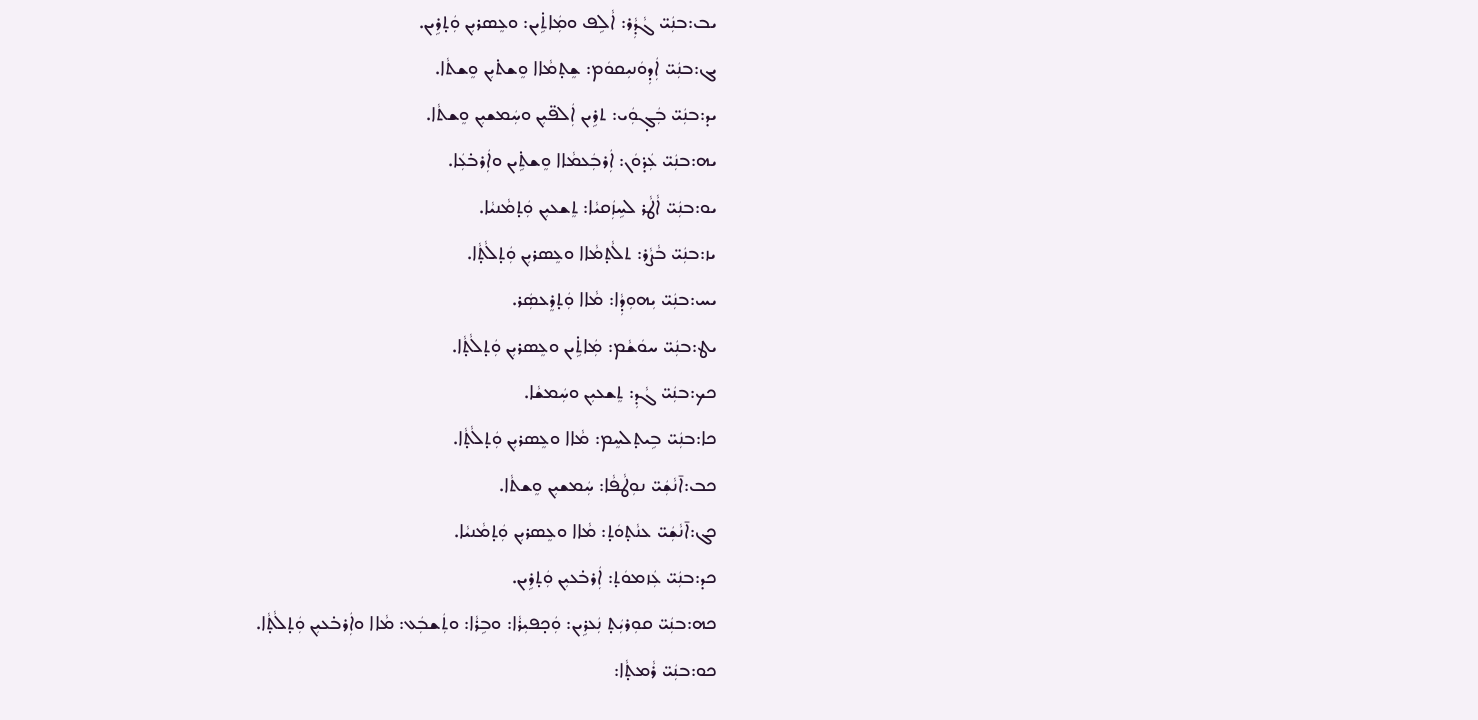ܝܒ:ܒܢܲܝ̈ ܓܵܕܼܵܪ: ܐܵܠܹܦ ܘܡܲܐܬܹ̇ܝܢ: ܘܥܸܣܪܝܼܢ ܘܲܬ̣ܪܹܝܢ.
ܝܓ:ܒܢܲܝ̈ ܐܲܕܼܘܿܢܝܼܩܘܿܡ: ܫܸܬ̣ܡܵܐܐ ܘܸܫܬ̇ܝܼܢ ܘܸܫܬܵܐ.
ܝܕ:ܒܢܲܝ̈ ܒܲܓ̣ܘܲܝ: ܬܪܹܝܢ ܐܲܠܦ̈ܝܼܢ ܘܚܲܡܫܝܼܢ ܘܸܫܬܵܐ.
ܝܗ:ܒܢܲܝ̈ ܥܲܕ̇ܘܿܢ: ܐܲܪܒܲܥܡܵܐܐ ܘܸܫܬܹ̇ܝܢ ܘܐܲܪܒ̇ܥܲܐ.
ܝܘ:ܒܢܲܝ̈ ܐܵܛܵܪ ܠܚܹܙܲܩܝܵܐ: ܬܸܫܥܝܼܢ ܘܲܬ̣ܡܵܢܝܵܐ.
ܝܙ:ܒܢܲܝ̈ ܒܵܨܵܪ: ܬܠܵܬ̣ܡܵܐܐ ܘܥܸܣܪܝܼܢ ܘܲܬ̣ܠܵܬ̣ܵܐ.
ܝܚ:ܒܢܲܝ̈ ܝܼܗܘܼܕܼܵܐ: ܡܵܐܐ ܘܲܬ̣ܪܸܥܣܲܪ.
ܝܛ:ܒܢܲܝ̈ ܚܘܿܫܵܡ: ܡܲܐܬܹ̇ܝܢ ܘܥܸܣܪܝܼܢ ܘܲܬ̣ܠܵܬ̣ܵܐ.
ܟܟ:ܒܢܲܝ̈ ܓܵܕܼ: ܬܸܫܥܝܼܢ ܘܚܲܡܫܵܐ.
ܟܐ:ܒܢܲܝ̈ ܒܹܝܬ̣ܠܚܸܡ: ܡܵܐܐ ܘܥܸܣܪܝܼܢ ܘܲܬ̣ܠܵܬ̣ܵܐ.
ܟܒ:ܐ̄ܢܵܫܲܝ̈ ܢܘܼܛܵܦܵܐ: ܚܲܡܫܝܼܢ ܘܸܫܬܵܐ.
ܟܓ:ܐ̄ܢܵܫܲܝ̈ ܥܢܵܬ̣ܘܿܬ̣: ܡܵܐܐ ܘܥܸܣܪܝܼܢ ܘܲܬ̣ܡܵܢܝܵܐ.
ܟܕ:ܒܢܲܝ̈ ܥܲܙܡܘܿܬ̣: ܐܲܪܒ̇ܥܝܼܢ ܘܲܬ̣ܪܹܝܢ.
ܟܗ:ܒܢܲܝ̈ ܩܘܼܪܝܲܬ̣ ܢܲܥܪܹܝܢ: ܘܲܟ̣ܦܝܼܪܵܐ: ܘܒܹܪܵܐ: ܘܬܲܫܒܲܥ: ܡܵܐܐ ܘܐܲܪܒ̇ܥܝܼܢ ܘܲܬ̣ܠܵܬ̣ܵܐ.
ܟܘ:ܒܢܲܝ̈ ܪܵܡܬ̣ܵܐ: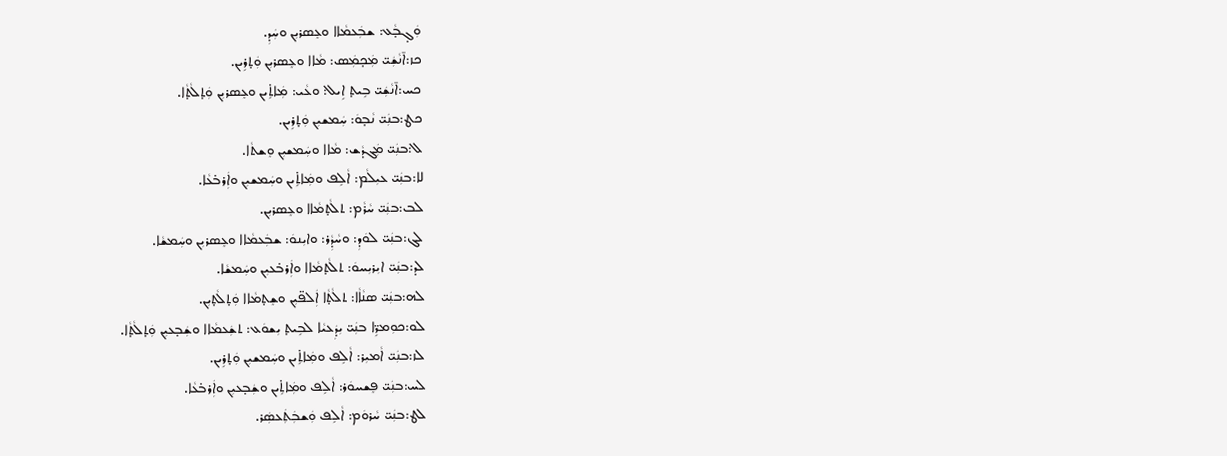ܘܲܓ̣ܒ̣ܵܥ: ܫܒܲܥܡܵܐܐ ܘܥܸܣܪܝܼܢ ܘܚܲܕܼ.
ܟܙ:ܐ̄ܢܵܫܲܝ̈ ܡܲܟ̣ܡܲܣ: ܡܵܐܐ ܘܥܸܣܪܝܼܢ ܘܲܬ̣ܪܹܝܢ.
ܟܚ:ܐ̄ܢܵܫܲܝ̈ ܒܹܝܬ̣ ܐܹܝܠ: ܘܥܵܝ: ܡܲܐܬܹ̇ܝܢ ܘܥܸܣܪܝܼܢ ܘܲܬ̣ܠܵܬ̣ܵܐ.
ܟܛ:ܒܢܲܝ̈ ܢܵܒ̣ܘܿ: ܚܲܡܫܝܼܢ ܘܲܬ̣ܪܹܝܢ.
ܠ:ܒܢܲܝ̈ ܡܲܓܕܵܫ: ܡܵܐܐ ܘܚܲܡܫܝܼܢ ܘܸܫܬܵܐ.
ܠܐ:ܒܢܲܝ̈ ܥܝܼܠܵܡ: ܐܵܠܹܦ ܘܡܲܐܬܹ̇ܝܢ ܘܚܲܡܫܝܼܢ ܘܐܲܪܒ̇ܥܵܐ.
ܠܒ:ܒܢܲܝ̈ ܚܵܪܵܡ: ܬܠܵܬ̣ܡܵܐܐ ܘܥܸܣܪܝܼܢ.
ܠܓ:ܒܢܲܝ̈ ܠܘܿܕܼ: ܘܚܵܕܼܵܪ: ܘܐܝܼܢܘܿ: ܫܒܲܥܡܵܐܐ ܘܥܸܣܪܝܼܢ ܘܚܲܡܫܵܐ.
ܠܕ:ܒܢܲܝ̈ ܐܝܼܪܝܼܚܘܿ: ܬܠܵܬ̣ܡܵܐܐ ܘܐܲܪܒ̇ܥܝܼܢ ܘܚܲܡܫܵܐ.
ܠܗ:ܒܢܲܝ̈ ܣܢܵܐܵܐ: ܬܠܵܬ̣ܵܐ ܐܲܠܦ̈ܝܼܢ ܘܫܸܬ̣ܡܵܐܐ ܘܲܬ̣ܠܵܬ̣ܝܼܢ.
ܠܘ:ܟܘܼܡܪܹ̈ܐ ܒܢܲܝ̈ ܝܼܕܲܥܝܵܐ ܠܒܹܝܬ̣ ܝܼܫܘܿܥ: ܬܫܲܥܡܵܐܐ ܘܫܲܒ̣ܥܝܼܢ ܘܲܬ̣ܠܵܬ̣ܵܐ.
ܠܙ:ܒܢܲܝ̈ ܐܵܡܝܼܪ: ܐܵܠܹܦ ܘܡܲܐܬܹ̇ܝܢ ܘܚܲܡܫܝܼܢ ܘܲܬ̣ܪܹܝܢ.
ܠܚ:ܒܢܲܝ̈ ܦܸܫܚܘܿܪ: ܐܵܠܹܦ ܘܡܲܐܬܹ̇ܝܢ ܘܫܲܒ̣ܥܝܼܢ ܘܐܲܪܒ̇ܥܵܐ.
ܠܛ:ܒܢܲܝ̈ ܚܵܪܘܿܡ: ܐܵܠܹܦ ܘܲܫܒܲܬܲܥܣܲܪ.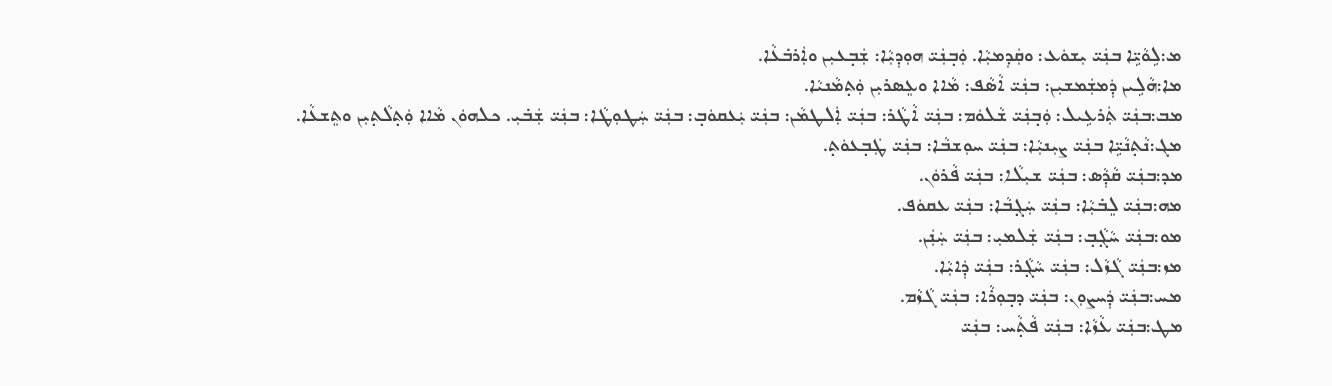ܡ:ܠܹܘܵܝܹ̈ܐ ܒܢܲܝ̈ ܝܼܫܘܿܥ: ܘܩܲܕܼܡܝܼܵܐ. ܘܲܒ̣ܢܲܝ̈ ܗܘܼܕܼܝܼܵܐ: ܫܲܒ̣ܥܝܼܢ ܘܐܲܪܒ̇ܥܵܐ.
ܡܐ:ܗܵܠܹܝܢ ܕܲܡܫܲܡܫܝܼܢ: ܒܢܲܝ̈ ܐܵܣܵܦ: ܡܵܐܐ ܘܥܸܣܪܝܼܢ ܘܲܬ̣ܡܵܢܝܵܐ.
ܡܒ:ܒܢܲܝ̈ ܬܲܪܥܹܝܠ: ܘܲܒ̣ܢܲܝ̈ ܫܵܠܘܿܡ: ܒܢܲܝ̈ ܐܵܛܵܪ: ܒܢܲܝ̈ ܐܲܠܛܡܵܢ: ܒܢܲܝ̈ ܝܲܥܩܘܿܒ̣: ܒܢܲܝ̈ ܚܲܛܘܼܛܵܐ: ܒܢܲܝ̈ ܫܲܒ̇ܝܼ. ܟܠܗܘܿܢ ܡܵܐܐ ܘܲܬ̣ܠܵܬ̣ܝܼܢ ܘܬܸܫܥܵܐ.
ܡܓ:ܢܵܬ̣ܢܵܝܹ̈ܐ ܒܢܲܝ̈ ܨܝܼܢܝܼܵܐ: ܒܢܲܝ̈ ܚܘܼܫܒܵܐ: ܒܢܲܝ̈ ܛܲܒ̣ܥܘܿܬ̣.
ܡܕ:ܒܢܲܝ̈ ܩܵܕܼܵܣ: ܒܢܲܝ̈ ܫܝܼܠܵܐ: ܒܢܲܝ̈ ܦܵܪܘܿܢ.
ܡܗ:ܒܢܲܝ̈ ܠܸܒ̇ܝܼܵܐ: ܒܢܲܝ̈ ܚܲܓ̣ܒܵܐ: ܒܢܲܝ̈ ܥܩܘܿܦ.
ܡܘ:ܒܢܲܝ̈ ܚܵܓ̣ܵܒ̣: ܒܢܲܝ̈ ܫܲܠܡܝܼ: ܒܢܲܝ̈ ܚܲܢܲܢ.
ܡܙ:ܒܢܲܝ̈ ܓܵܙܵܠ: ܒܢܲܝ̈ ܚܵܓ̣ܵܪ: ܒܢܲܝ̈ ܕܲܐܝܼܵܐ.
ܡܚ:ܒܢܲܝ̈ ܕܲܚܨܘܼܢ: ܒܢܲܝ̈ ܕܒ̣ܘܼܪܵܐ: ܒܢܲܝ̈ ܓܵܙܵܡ.
ܡܛ:ܒܢܲܝ̈ ܥܵܙܵܐ: ܒܢܲܝ̈ ܦܵܬ̣ܵܚ: ܒܢܲܝ̈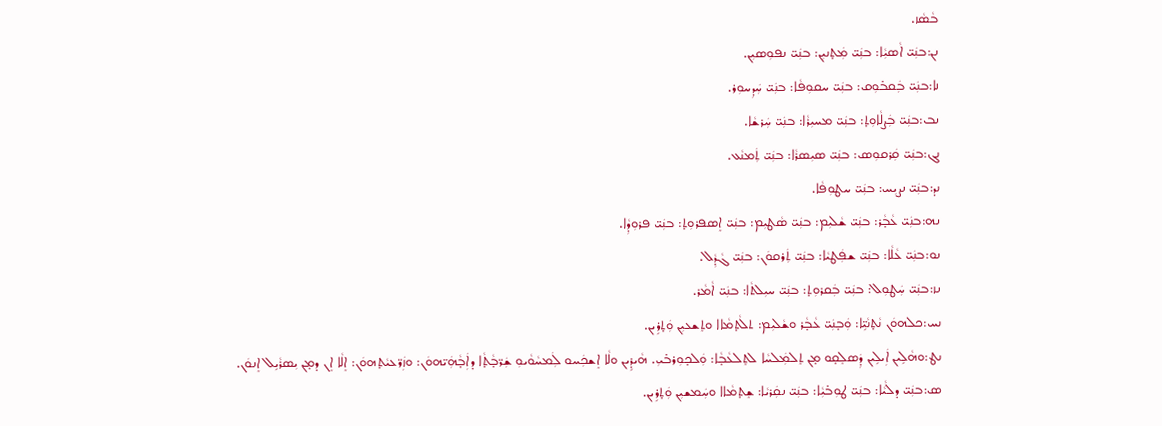ܒܵܣܵܙ.
ܢܢ:ܒܢܲܝ̈ ܐܵܣܝܼܵܐ: ܒܢܲܝ̈ ܡܲܬ̣ܢܝܼܢ: ܒܢܲܝ̈ ܢܦܘܼܣܝܼܢ.
ܢܐ:ܒܢܲܝ̈ ܒܲܩܒ̇ܘܼܩ: ܒܢܲܝ̈ ܚܩܘܼܦܵܐ: ܒܢܲܝ̈ ܚܲܕܼܚܘܼܪ.
ܢܒ:ܒܢܲܝ̈ ܒܲܨܠܵܐܘܼܬ̣: ܒܢܲܝ̈ ܡܚܝܼܪܵܐ: ܒܢܲܝ̈ ܚܲܪܫܵܐ.
ܢܓ:ܒܢܲܝ̈ ܩܲܪܩܘܼܣ: ܒܢܲܝ̈ ܣܝܼܣܪܵܐ: ܒܢܲܝ̈ ܬܲܡܢܵܥ.
ܢܕ:ܒܢܲܝ̈ ܢܨܝܼܚ: ܒܢܲܝ̈ ܚܛܘܼܦܵܐ.
ܢܗ:ܒܢܲܝ̈ ܥܵܒ̣ܵܪ: ܒܢܲܝ̈ ܫܵܠܝܼܡ: ܒܢܲܝ̈ ܣܵܛܝܼܡ: ܒܢܲܝ̈ ܐܸܣܦܪܘܼܬ̣: ܒܢܲܝ̈ ܦܪܘܼܕܼܵܐ.
ܢܘ:ܒܢܲܝ̈ ܥܵܠܵܐ: ܒܢܲܝ̈ ܫܦܲܛܝܵܐ: ܒܢܲܝ̈ ܬܲܪܩܘܿܢ: ܒܢܲܝ̈ ܓܵܕܼܵܠ.
ܢܙ:ܒܢܲܝ̈ ܚܲܛܘܼܠ: ܒܢܲܝ̈ ܒܲܩܪܘܼܬ̣: ܒܢܲܝ̈ ܚܝܼܠܬܵܐ: ܒܢܲܝ̈ ܐܵܡܵܪ.
ܢܚ:ܟܠܗܘܿܢ ܢܵܬ̣ܢܵܝܹ̈ܐ: ܘܲܒ̣ܢܲܝ̈ ܥܵܒ̣ܵܪ ܘܫܵܠܝܼܡ: ܬܠܵܬ̣ܡܵܐܐ ܘܬܸܫܥܝܼܢ ܘܲܬ̣ܪܹܝܢ.
ܢܛ:ܘܗܵܠܹܝܢ ܐܲܝܠܹܝܢ ܕܲܣܠܸܩ̣ܘ ܡ̣ܢ ܬܸܠܡܲܠܚܵܐ ܠܬܸܠܥܵܒ̣ܵܐ: ܘܲܠܟ̣ܘܼܪܒ̇ܝܼ. ܗܵܝܕܹ̇ܝܢ ܘܠܵܐ ܐܸܫܟܲܚܘ ܠܲܡܚܵܘܵܝܘܼ ܫܲܪ̈ܒ̣ܵܬ̣ܵܐ ܕܐܲܒ̣ܵܗܲܝ̈ܗܘܿܢ: ܘܙܲܪ̈ܥܝܵܬ̣ܗܘܿܢ: ܐܸܠܵܐ ܐܸܢ ܕܡ̣ܢ ܝܼܣܪܵܝܹܠ ܐܸܢܘܿܢ.
ܣ:ܒܢܲܝ̈ ܕܠܵܝܵܐ: ܒܢܲܝ̈ ܛܘܼܒ̇ܝܼܵܐ: ܒܢܲܝ̈ ܢܩܲܪܝܵܐ: ܫܸܬ̣ܡܵܐܐ ܘܚܲܡܫܝܼܢ ܘܲܬ̣ܪܹܝܢ.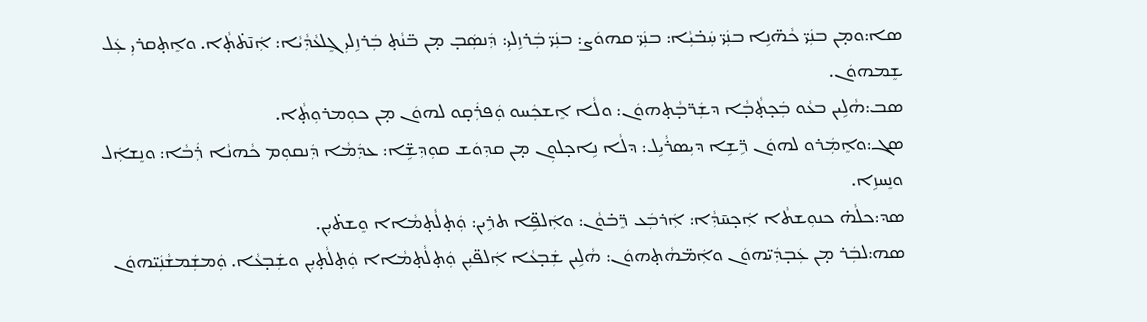ܣܐ:ܘܡ̣ܢ ܒܢܲܝ̈ ܟܵܗ̈ܢܹܐ ܒܢܲܝ̈ ܚܲܒ̇ܝܼܵܐ: ܒܢܲܝ̈ ܩܗܘܿܨ: ܒܢܲܝ̈ ܒܲܪܙܹܠܝܼ: ܕܲܢܣܲܒ̣ ܡ̣ܢ ܒ̈ܢܵܬ̣ ܒܲܪܙܹܠܝܼ ܓܸܠܥܵܕܼܵܝܵܐ: ܐܲܢ̄ܬ̇ܬ̣ܵܐ. ܘܐܸܬ̣ܩܪܝܼ ܥܲܠ ܫܸܡܗܘܿܢ.
ܣܒ:ܗܵܠܹܝܢ ܒܥܵܘ ܒܲܟ̣ܬ̣ܵܒ̣ܵܐ ܕܫܲܪ̈ܒ̣ܵܬ̣ܗܘܿܢ: ܘܠܵܐ ܐܸܫܟܲܚܘ ܘܲܦܪܲܩ̣ܘ ܠܗܘܿܢ ܡ̣ܢ ܟܘܼܡܪܘܼܬ̣ܵܐ.
ܣܓ:ܘܐܸܡܲܪܘ ܠܗܘܿܢ ܪܹ̈ܫܹܐ ܕܝܼܣܪܵܝܹܠ: ܕܠܵܐ ܢܹܐܟ̣ܠܘܼܢ ܡ̣ܢ ܩܕܼܘܿܫ ܩܘܼܕܼܫܹ̈ܐ: ܥܕܲܡܵܐ ܕܲܢܩܘܼܡ ܟܵܗܢܵܐ ܪܲܒܵܐ: ܘܢܸܫܐܲܠ ܘܢܸܚܙܹܐ.
ܣܕ:ܟܠܵܗ̇ ܟܢܘܼܫܬܵܐ ܐܲܟ̣ܚ̄ܕܼܵܐ: ܐܲܪܒܲܥ ܪܸ̈ܒ̇ܘܵܢ: ܘܐܲܠܦܹ̈ܐ ܬܪܹܝܢ: ܘܲܬ̣ܠܵܬ̣ܡܵܐܐ ܘܸܫܬ̇ܝܼܢ.
ܣܗ:ܠܒܲܪ ܡ̣ܢ ܥܲܒ̣ܕܲܝ̈ܗܘܿܢ ܘܐܲܡ̈ܗܵܬ̣ܗܘܿܢ: ܗܵܠܹܝܢ ܫܲܒ̣ܥܵܐ ܐܲܠܦ̈ܝܼܢ ܘܲܬ̣ܠܵܬ̣ܡܵܐܐ ܘܲܬ̣ܠܵܬ̣ܝܼܢ ܘܫܲܒ̣ܥܵܐ. ܘܲܡܫܲܡܫܵܢܲܝ̈ܗܘܿܢ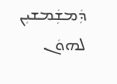ܕܲܡܫܲܡܫܝܼܢ ܠܗܘܿܢ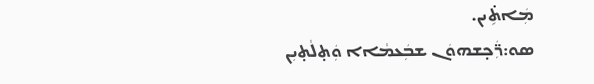ܡܲܐܬܹ̇ܝܢ.
ܣܘ:ܪ̈ܲܟ̣ܫܗܘܿܢ ܫܒܲܥܡܵܐܐ ܘܲܬ̣ܠܵܬ̣ܝܼܢ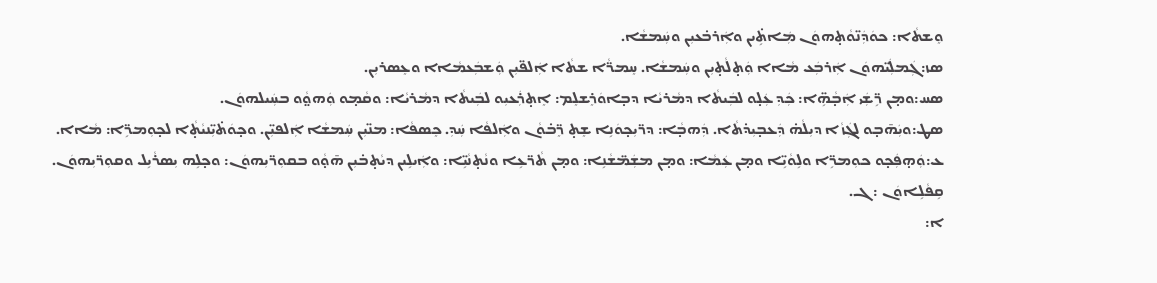ܘܸܫܬܵܐ: ܟܘܿܕܲܢ̈ܘܵܬ̣ܗܘܿܢ ܡܲܐܬܹ̇ܝܢ ܘܐܲܪܒ̇ܥܝܼܢ ܘܚܲܡܫܵܐ.
ܣܙ:ܓܲܡܠܲܝ̈ܗܘܿܢ ܐܲܪܒܲܥ ܡܵܐܐ ܘܲܬ̣ܠܵܬ̣ܝܼܢ ܘܚܲܡܫܵܐ. ܚܸܡܪ̈ܵܐ ܫܬܵܐ ܐܲܠܦ̈ܝܼܢ ܘܲܫܒܲܥܡܵܐܐ ܘܥܸܣܪܝܼܢ.
ܣܚ:ܘܡ̣ܢ ܪܹ̈ܫܲܝ ܐܲܒ̣ܵܗܹ̈ܐ: ܟܲܕܼ ܥܲܠ̣ܘ ܠܒܲܝܬܵܐ ܕܡܵܪܝܵܐ ܕܒ̣ܐܘܿܪܸܫܠܸܡ: ܐܸܬ̣ܪܲܥܝܼܘ ܠܒܲܝܬܵܐ ܕܡܵܪܝܵܐ: ܘܩܵܡ̣ܘ ܘܲܗܘ̤ܵܘ ܒܚܲܝܠܗܘܿܢ.
ܣܛ:ܘܝܲܗ̄ܒ̣ܘ ܠܓܲܙܵܐ ܕܝܼܠܵܗ̇ ܕܲܥܒ̣ܝܼܕ̇ܬܵܐ. ܕܲܗܒ̣ܵܐ: ܕܪ̈ܝܼܟ̣ܘܿܢܹܐ ܫܸܬ̣ ܪܸ̈ܒ̇ܘܵܢ ܘܐܲܠܦܵܐ ܚܲܕܼ. ܟܸܣܦܵܐ: ܡܢ̈ܝܼܢ ܚܲܡܫܵܐ ܐܲܠܦܝܼ̈ܢ. ܘܟ̣ܘܿܬ̇ܝܼ̈ܢܝܵܬ̣ܵܐ ܠܟ̣ܘܼܡܪܹ̈ܐ: ܡܵܐܐ.
ܥ:ܘܲܗ̣ܦܲܟ̣ܘ ܟܘܼܡܪܹ̈ܐ ܘܠܹܘܵܝܹ̈ܐ ܘܡ̣ܢ ܥܲܡܵܐ: ܘܡ̣ܢ ܡܫܲܡ̈ܫܵܢܹܐ: ܘܡ̣ܢ ܬܵܪ̈ܥܹܐ ܘܢܵܬ̣ܢܵܝܹ̈ܐ: ܘܐܲܝܠܹܝܢ ܕܝܵܬ̣ܒ̇ܝܼܢ ܗ̄ܘ̣ܵܘ ܒܩܘܼܪ̈ܝܼܗܘܿܢ: ܘܟ̣ܠܹܗ ܝܼܣܪܵܝܹܠ ܘܩܘܼܪ̈ܝܼܗܘܿܢ.
ܩܹܦܵܠܹܐܘܿܢ : ܓ.
ܐ: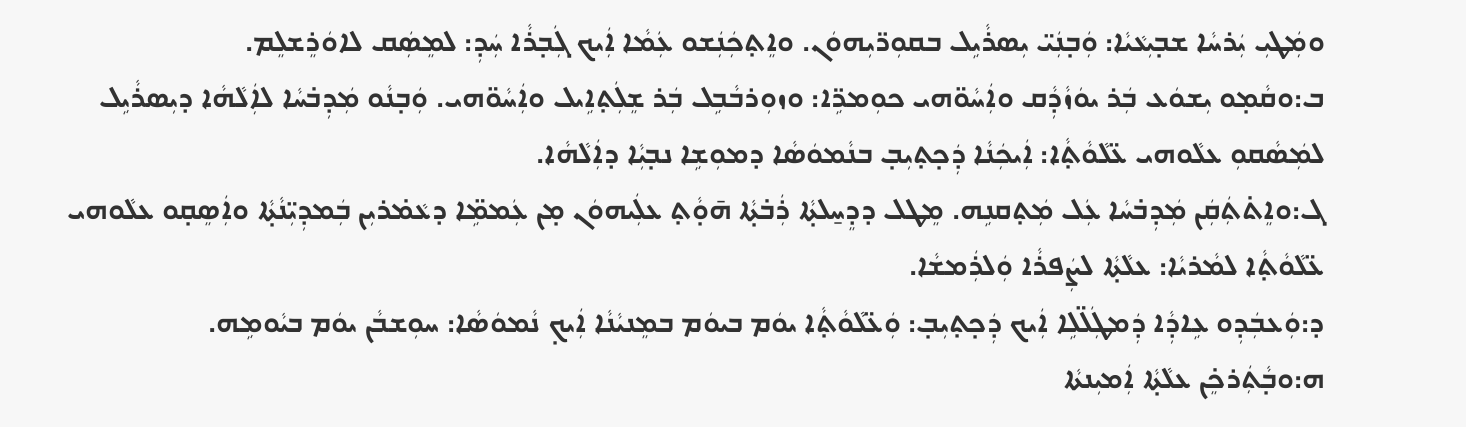ܘܡܲܛܝܼ ܝܲܪܚܵܐ ܫܒ̣ܝܼܥܵܝܵܐ: ܘܲܒ̣ܢܲܝ̈ ܝܼܣܪܵܝܹܠ ܒܩܘܼܪ̈ܝܼܗܘܿܢ. ܘܐܸܬ̣ܟܲܢܲܫܘ ܥܲܡܵܐ ܐܲܝܟ ܓܲܒ̣ܪܵܐ ܚܲܕܼ: ܠܡܸܣܲܩ ܠܐܘܿܪܸܫܠܸܡ.
ܒ:ܘܩܵܡ̣ܘ ܝܼܫܘܿܥ ܒܲܪ ܝܘܿܙܵܕܼܵܩ ܘܐܲܚܵܘ̈ܗܝ ܟܘܼܡܪܹ̈ܐ: ܘܙܘܼܪܒܵܒܹܠ ܒܲܪ ܫܸܠܲܬ̣ܐܹܝܠ ܘܐܲܚܵܘ̈ܗܝ. ܘܲܒ̣ܢܵܘ ܡܲܕܼܒ̇ܚܵܐ ܠܐܲܠܵܗܵܐ ܕܝܼܣܪܵܝܹܠ ܠܡܲܣܵܩܘܼ ܥܠܵܘܗܝ ܥ̈ܠܵܘܵܬ̣ܵܐ: ܐܲܝܟܲܢܵܐ ܕܲܟ̣ܬ̣ܝܼܒ̣ ܒܢܵܡܘܿܣܵܐ ܕܡܘܼܫܹܐ ܢܒ̣ܝܼܵܐ ܕܐܲܠܵܗܵܐ.
ܓ:ܘܐܸܬ̇ܬܲܩܲܢ ܡܲܕܼܒ̇ܚܵܐ ܥܲܠ ܡܲܬ̣ܩܢܹܗ. ܡܸܛܠ ܕܕܸܚ̱ܠܬ̣ܵܐ ܪܲܒ̇ܬ̣ܵܐ ܗ̄ܘ̣ܵܬ̣ ܥܠܲܝܗܘܿܢ ܡ̣ܢ ܥܲܡܡܹ̈ܐ ܕܥܵܡ̇ܪܝܼܢ ܒܲܡܕܼܝܼ̈ܢܵܬ̣ܵܐ ܘܐܲܣܸܩ̣ܘ ܥܠܵܘܗܝ ܥ̈ܠܵܘܵܬ̣ܵܐ ܠܡܵܪܝܵܐ: ܥܠܵܬ̣ܵܐ ܠܨܲܦܪܵܐ ܘܲܠܪܲܡܫܵܐ.
ܕ:ܘܲܥܒܲܕܼܘ ܥܹܐܕܼܵܐ ܕܲܡܛܲܠ̈ܠܹܐ ܐܲܝܟ ܕܲܟ̣ܬ̣ܝܼܒ̣: ܘܲܥ̈ܠܵܘܵܬ̣ܵܐ ܝܘܿܡ ܒܝܘܿܡ ܒܡܸܢܝܵܢܵܐ ܐܲܝܟ̣ ܢܵܡܘܿܣܵܐ: ܚܘܼܫܒܵܢ ܝܘܿܡ ܒܝܵܘܡܹܗ.
ܗ:ܘܒ̣ܵܬܲܪܟܸ̇ܢ ܥܠܵܬ̣ܵܐ ܐܲܡܝܼܢܬܵܐ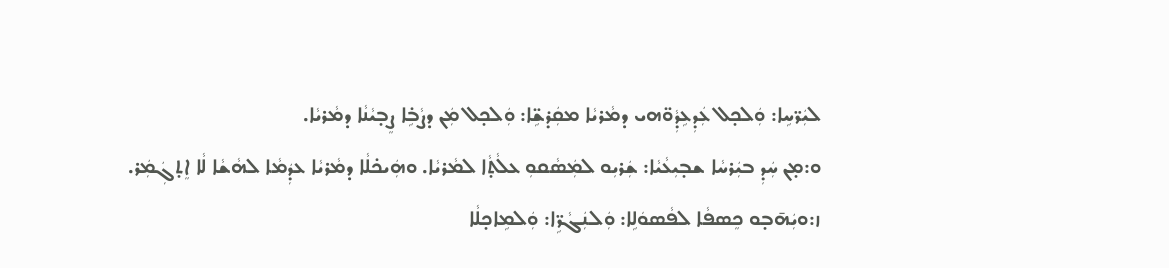ܠܝܲܪ̈ܚܹܐ: ܘܲܠܟ̣ܠ ܥܲܕܼܥܹܕܼܵܘ̈ܗܝ ܕܡܵܪܝܵܐ ܡܩܲܕ̇ܫܹ̈ܐ: ܘܲܠܟ̣ܠ ܡܲܢ ܕܨܵܒܹ̇ܐ ܨܸܒ̣ܝܵܢܵܐ ܕܡܵܪܝܵܐ.
ܘ:ܡ̣ܢ ܚܲܕܼ ܒܝܲܪܚܵܐ ܫܒ̣ܝܼܥܵܝܵܐ: ܫܲܪܝܼܘ ܠܡܲܣܵܩܘܼ ܥܠܵܬ̣ܵܐ ܠܡܵܪܝܵܐ. ܘܗܲܝܟ̇ܠܵܐ ܕܡܵܪܝܵܐ ܥܕܲܡܵܐ ܠܗܵܫܵܐ ܠܵܐ ܐܸܬ̣ܓܲܡܲܪ.
ܙ:ܘܝܲܗ̄ܒ̣ܘ ܟܸܣܦܵܐ ܠܦܵܣܘܿܠܹܐ: ܘܲܠܢܲܓܵܪܹ̈ܐ: ܘܲܠܡܹܐܟ̣ܠܵܐ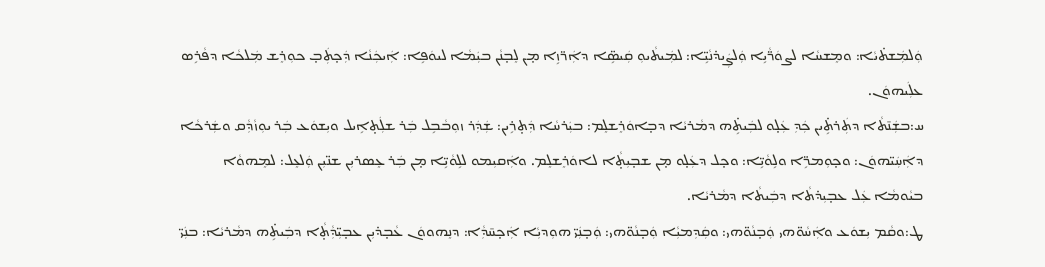ܘܲܠܡܲܫܬ̇ܝܵܐ: ܘܡܸܫܚܵܐ ܠܨܘܿܪ̈ܵܝܹܐ ܘܲܠܨܲܝܕ̇ܢܵܝܹ̈ܐ: ܠܡܲܝܬܵܝܘܼ ܩܲܝܣܹ̈ܐ ܕܐܲܪ̈ܙܹܐ ܡ̣ܢ ܠܸܒ̣ܢܵܢ ܒܝܲܡܵܐ ܠܝܘܿܦܹܐ: ܐܲܝܟܲܢܵܐ ܕܲܟ̣ܬܲܒ̣ ܟܘܼܪܸܫ ܡܲܠܟܵܐ ܕܦܵܪܹܣ ܥܠܲܝܗܘܿܢ.
ܚ:ܒܫܲܢ̄ܬܵܐ ܕܬܲܪܬܹ̇ܝܢ ܟܲܕܼ ܥܲܠ̣ܘ ܠܒܲܝܬܹ̇ܗ ܕܡܵܪܝܵܐ ܕܒ̣ܐܘܿܪܸܫܠܸܡ: ܒܝܲܪܚܵܐ ܕܲܬ̣ܪܹܝܢ: ܫܲܕܲܪ ܙܘܼܒܵܒܹܠ ܒܲܪ ܫܠܲܬ̣ܐܹܝܠ ܘܝܼܫܘܿܥ ܒܲܪ ܝܘܼܙܵܕܼܵܩ ܘܫܲܪܟܵܐ ܕܐܲܚܲܝ̈ܗܘܿܢ: ܘܟ̣ܘܼܡܪܹ̈ܐ ܘܠܹܘܵܝܹ̈ܐ: ܘܟ̣ܠ ܕܥܲܠ̣ܘ ܡ̣ܢ ܫܒ̣ܝܼܬ̣ܵܐ ܠܐܘܿܪܸܫܠܸܡ. ܘܐܲܩܝܼܡܘ ܠܠܹܘܵܝܹ̈ܐ ܡ̣ܢ ܒܲܪ ܥܸܣܪܝܼܢ ܫܢ̈ܝܼܢ ܘܲܠܥܸܠ: ܠܡܸܗܘܵܐ ܒܝܵܘܡܵܐ ܥܲܠ ܥܒ̣ܝܼܕ̇ܬܵܐ ܕܒܲܝܬܵܐ ܕܡܵܪܝܵܐ.
ܛ:ܘܩܵܡ ܝܼܫܘܿܥ ܘܐܲܚܵܘ̈ܗܝ ܘܲܒ̣ܢܵܘ̈ܗܝ: ܘܩܲܕܼܡܝܼܵܐ ܘܲܒ̣ܢܵܘ̈ܗܝ: ܘܲܒ̣ܢܲܝ̈ ܗܘܼܕܝܼܵܐ ܐܲܟ̣ܚ̄ܕܼܵܐ: ܕܢܸܗܘܘܿܢ ܥܵܒ̣ܕ̇ܝܼܢ ܥܒ̣ܝܼ̈ܕܼܵܬ̣ܵܐ ܕܒܲܝܬܹ̇ܗ ܕܡܵܪܝܵܐ: ܒܢܲܝ̈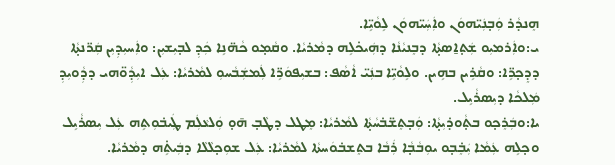ܗܸܢܕܵܪ ܘܲܒ̣ܢܲܝ̈ܗܘܿܢ ܘܐܲܚܲܝ̈ܗܘܿܢ ܠܹܘܵܝܹ̈ܐ.
ܝ:ܘܐܲܪܡܝܼܘ ܫܲܬ̣ܐ̱ܣܬ̣ܵܐ ܕܒܸܢܝܵܢܵܐ ܕܗܲܝܟ̇ܠܹܗ ܕܡܵܪܝܵܐ. ܘܩܵܡ̣ܘ ܟܵܗ̈ܢܹܐ ܟܲܕܼ ܠܒ̣ܝܼܫܝܼܢ: ܘܐܲܚܝܼܕܼܝܼܢ ܩܲܪ̈ܢܬ̣ܵܐ ܕܕܸܟ̣ܪܹ̈ܐ: ܘܩܵܪܹܝܢ ܒܗܹܝܢ. ܘܠܹܘܵܝܹ̈ܐ ܒܢܲܝ̈ ܐܵܣܵܦ: ܒܫܝܼܦܘܿܪܹ̈ܐ ܠܲܡܫܲܒܵܚܘܼ ܠܡܵܪܝܵܐ: ܥܲܠ ܐܝܼܕܼܵܘ̈ܗܝ ܕܕܼܵܘܝܼܕܼ ܡܲܠܟܵܐ ܕܝܼܣܪܵܝܹܠ.
ܝܐ:ܘܒܲܪܸܟ̣ܘ ܒܬ̣ܵܘܕ̇ܝܼܬ̣ܵܐ: ܘܲܒ̣ܬܸܫ̈ܒ̇ܚܵܬ̣ܵܐ ܠܡܵܪܝܵܐ: ܡܸܛܠ ܕܛܵܒ̣ ܗ̄ܘ̣ ܘܲܠܥܵܠܲܡ ܛܲܝܒ̇ܘܼܬܹܗ ܥܲܠ ܝܼܣܪܵܝܹܠ ܘܟ̣ܠܹܗ ܥܲܡܵܐ ܝܲܒܸ̇ܒ̣ܘ ܝܘܼܒܵܒ̣ܵܐ ܪܲܒܵܐ ܒܬܸܫܒ̇ܘܿܚܬܵܐ ܠܡܵܪܝܵܐ: ܥܲܠ ܫܘܼܟ̣ܠܵܠܵܐ ܕܒܲܝܬܹ̇ܗ ܕܡܵܪܝܵܐ.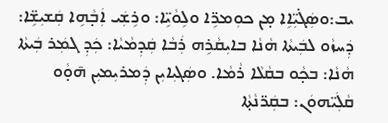ܝܒ:ܘܣܲܓ̇ܝܼ̈ܐܹܐ ܡ̣ܢ ܟܘܼܡܪܹ̈ܐ ܘܠܹܘܵܝܹ̈ܐ: ܘܪܹܫܲܝ ܐܲܒ̣ܵܗܹܐ ܩܲܫܝܼܫܹ̈ܐ: ܕܲܚܙܵܘ ܠܒܲܝܬܵܐ ܗܵܢܵܐ ܒܐܝܼܩܵܪܹܗ ܪܲܒܵܐ ܩܲܕܼܡܵܝܵܐ: ܟܲܕܼ ܓܡܲܪ ܒܲܝܬܵܐ ܗܵܢܵܐ: ܒܟ̣ܵܘ ܒܩܵܠܵܐ ܪܵܡܵܐ. ܘܣܲܓܝܼܐܝܼܢ ܕܲܡܪܝܼܡܝܼܢ ܗ̄ܘ̣ܵܘ ܩܵܠܲܝ̈ܗܘܿܢ: ܒܩܲܪ̈ܢܵܬ̣ܵܐ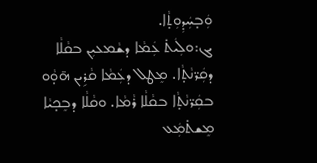ܘܲܒ̣ܚܲܕܼܘܼܬ̣ܵܐ.
ܝܓ:ܘܠܲܝܬ̇ ܥܲܡܵܐ ܕܫܵܡܥܝܼܢ ܒܩܵܠܵܐ ܕܩܲܪ̈ܢܵܬ̣ܵܐ. ܡܸܛܠ ܕܥܲܡܵܐ ܩܵܪܹܝܢ ܗ̄ܘ̣ܵܘ ܒܩܲܪ̈ܢܵܬ̣ܵܐ ܒܩܵܠܵܐ ܪܵܡܵܐ. ܘܩܵܠܵܐ ܕܒܸܟ̣ܝܵܐ ܡܸܫܬ̇ܡܲܥ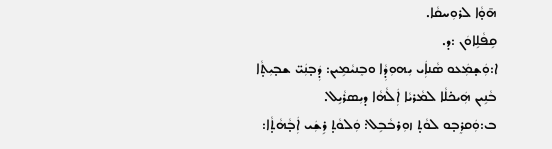ܗ̄ܘ̣ܵܐ ܠܪܘܼܚܩܵܐ.
ܩܹܦܵܠܹܐܘܿܢ :ܕ.
ܐ:ܘܲܫ̣ܡܲܥܘ ܣܵܢܐܲܝ ܝܼܗܘܼܕܼܵܐ ܘܒܸܢܝܵܡܹܝܢ: ܕܲܒ̣ܢܲܝ̈ ܫܒ̣ܝܼܬ̣ܵܐ ܒܵܢܹܝܢ ܗܲܝܟ̇ܠܵܐ ܠܡܵܪܝܵܐ ܐܲܠܵܗܵܐ ܕܝܼܣܪܵܝܹܠ.
ܒ:ܘܲܩܪܸܒ̣ܘ ܠܘܵܬ̣ ܙܘܼܪܒܵܒܹܠ: ܘܲܠܘܵܬ̣ ܪܹܫܲܝ ܐܲܒ̣ܵܗܵܬ̣ܵܐ: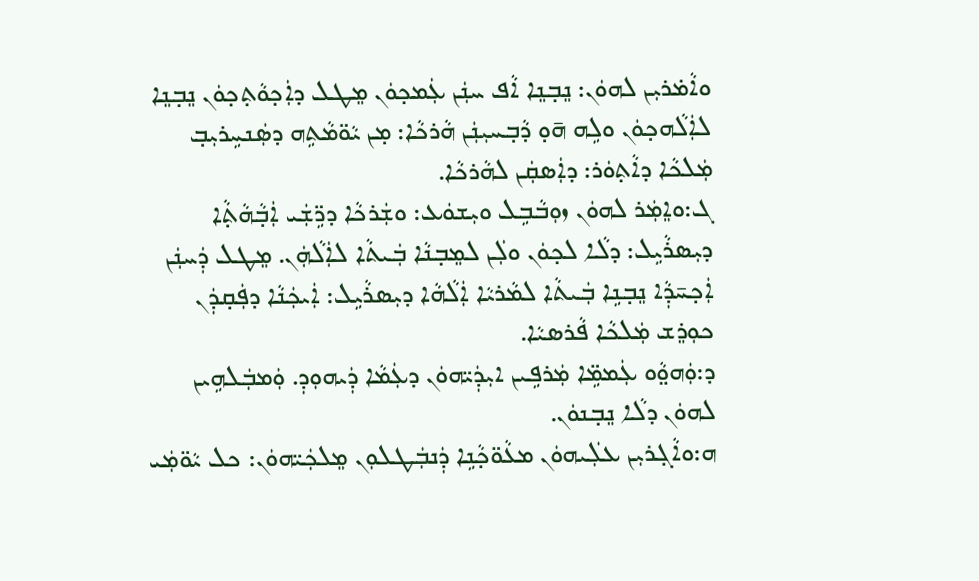ܘܐܵܡ̇ܪܝܼܢ ܠܗܘܿܢ: ܢܸܒ̣ܢܸܐ ܐܵܦ ܚܢܲܢ ܥܲܡܟ̣ܘܿܢ ܡܸܛܠ ܕܐܲܟ̣ܘܵܬ̣ܟ̣ܘܿܢ ܢܸܒ̣ܢܸܐ ܠܐܲܠܵܗܟ̣ܘܿܢ ܘܠܹܗ ܗ̄ܘ̣ ܕܵܒ̣ܚܝܼܢܲܢ ܗܵܪܟܵܐ: ܡ̣ܢ ܝܵܘ̈ܡܵܬܹܗ ܕܣܲܢܚܹܪܝܼܒ̣ ܡܲܠܟܵܐ ܕܐܵܬ̣ܘܿܪ: ܕܐܲܣܩܲܢ ܠܗܵܪܟܵܐ.
ܓ:ܘܐܸܡܲܪ ܠܗܘܿܢ ܙܘܼܒܵܒܹܠ ܘܝܼܫܘܿܥ: ܘܫܲܪܟܵܐ ܕܪܹ̈ܫܲܝ ܐܲܒ̣ܵܗܵܬ̣ܵܐ ܕܝܼܣܪܵܝܹܠ: ܕܠܵܐ ܠܟ̣ܘܿܢ ܘܠܲܢ ܠܡܸܒ̣ܢܵܐ ܒܲܝܬܵܐ ܠܐܲܠܵܗܲܢ. ܡܸܛܠ ܕܲܚܢܲܢ ܐܲܟ̣ܚ̄ܕܼܵܐ ܢܸܒ̣ܢܹܐ ܒܲܝܬܵܐ ܠܡܵܪܝܵܐ ܐܲܠܵܗܵܐ ܕܝܼܣܪܵܝܹܠ: ܐܲܝܟܲܢܵܐ ܕܦܲܩ̣ܕܲܢ ܟܘܼܪܸܫ ܡܲܠܟܵܐ ܦܵܪܣܝܵܐ.
ܕ:ܘܲܗܘ̤ܵܘ ܥܲܡܡܹ̈ܐ ܡܲܪܦܹܝܢ ܐܝܼܕܲܝ̈ܗܘܿܢ ܕܥܲܡܵܐ ܕܲܝܗܘܼܕܼ. ܘܲܡܒܲܠܗܹܝܢ ܠܗܘܿܢ ܕܠܵܐ ܢܸܒ̣ܢܘܿܢ.
ܗ:ܘܐܵܓ̣ܪܝܼܢ ܥܠܲܝܗܘܿܢ ܡܥܵܘ̈ܟ̣ܵܢܹܐ ܕܲܢܒܲܛܠܘܼܢ ܡܸܠܟܲܝ̈ܗܘܿܢ: ܟܠ ܝܵܘ̈ܡܲܝ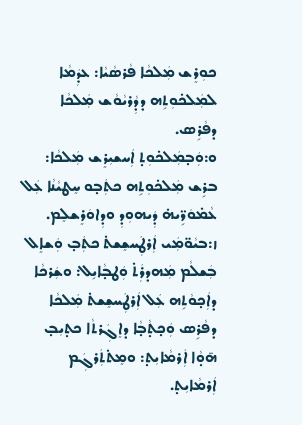ܟܘܼܪܸܫ ܡܲܠܟܵܐ ܦܵܪܣܵܝܵܐ: ܥܕܲܡܵܐ ܠܡܲܠܟ̇ܘܼܬܹܗ ܕܕܼܵܪܝܵܘܵܫ ܡܲܠܟܵܐ ܕܦܵܪܹܣ.
ܘ:ܘܲܒ̣ܡܲܠܟ̇ܘܼܬ̣ ܐܲܚܫܝܼܪܸܫ ܡܲܠܟܵܐ: ܒܪܹܫ ܡܲܠܟ̇ܘܼܬܹܗ ܟܬܲܒ̣ܘ ܚܸܛܝܵܢܵܐ ܥܲܠ ܥܵܡ̇ܘܿܪܹ̈ܝܗ̇ ܕܲܝܗܘܼܕܼ ܘܕܼܐܘܿܪܸܫܠܸܡ.
ܙ:ܒܝܵܘ̈ܡܲܝ ܐܲܪܛܲܚܫܸܫܬ̇ ܟܬܲܒ̣ ܘܲܫܐܸܠ ܒܲܫܠܵܡ ܡܲܗܕܪܲܬ̇ ܘܲܛܒ̣ܵܐܝܹܠ: ܘܫܲܪܟܵܐ ܕܐܲܟ̣ܘܵܬܹܗ ܥܲܠ ܐܲܪܛܲܚܫܸܫܬ̇ ܡܲܠܟܵܐ ܕܦܵܪܹܣ ܘܲܟ̣ܬ̣ܵܒ̣ܵܐ ܕܐܸܓܲܪܬܵܐ ܟܬ̣ܝܼܒ̣ ܗ̄ܘ̣ܵܐ ܐܲܪܡܵܐܝܼܬ̣: ܘܡܸܬ̇ܬܲܪܓܲܡ ܐܲܪܡܵܐܝܼܬ̣.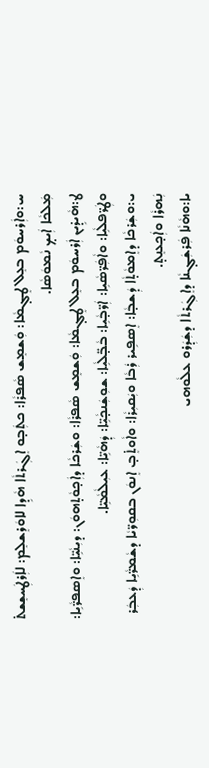ܚ:ܘܐܲܪܚܘܿܡ ܒܥܸܠ ܛܸܓ̣ܡܵܐ: ܘܲܫܡܸܫ ܣܵܦܪܵܐ: ܟܬܲܒ̣ܘ ܐܸܓܲܪܬܵܐ ܗܵܕܹܐ ܠܐܘܿܪܸܫܠܸܡ: ܠܐܲܪܛܲܚܫܸܫܬ̇ ܡܲܠܟܵܐ ܐܲܝܟ̣ ܢܵܡܘܿܣܵܐ.
ܛ:ܗܵܝܕܹ̇ܝܢ ܐܲܪܚܘܿܡ ܒܥܸܠ ܛܸܓ̣ܡܵܐ: ܘܲܫܡܸܫ ܣܵܦܪܵܐ: ܘܫܲܪܟܵܐ ܕܐܲܟ̣ܘܵܬ̣ܗܘܿܢ: ܕܝܼܢܵܝܹ̈ܐ: ܘܐܸܣܦܪ̈ܵܝܹܐ: ܘܛܲܪ̈ܦܠܵܝܹܐ: ܘܐܵܦܲܪ̈ܣܵܝܹܐ: ܐܲܪ̈ܒ̣ܵܝܹܐ: ܒܵܒ̣̈ܠܵܝܹܐ: ܫܘܼܫܲܢܟ̣ܵܝܹ̈ܐ: ܕܲܗܵܝܹ̈ܐ: ܥܝܼܠܵܡܵܝܹ̈ܐ.
ܝ:ܘܫܲܪܟܵܐ ܕܐܸܡܘܵܬ̣ܵܐ ܕܲܫܒ̣ܵܐ: ܐܸܣܦܹܝܪ ܪܲܒܵܐ ܘܝܲܩܝܼܪܵܐ: ܘܐܵܘܬܸ̇ܒ̣ ܐܸܢܘܿܢ ܒܩܘܼܪ̈ܝܵܐ ܕܫܵܡܪ̈ܵܝܹܐ ܕܲܥܒܲܪ ܢܲܗܪܵܐ ܘܐܲܟ̣ܥܢܸܬ̣.
ܝܐ:ܘܗܵܢܵܐ ܦܲܪܫܲܓ̣ܢܵܐ ܕܐܸܓܲܪܬܵܐ ܕܫܲܕܲܪܘ ܥܠܵܘܗܝ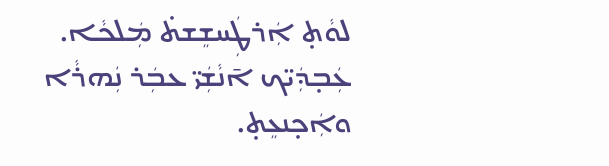ܠܘܵܬ̣ ܐܲܪܛܲܚܫܸܫܬ̇ ܡܲܠܟܵܐ. ܥܲܒ̣ܕܲܝ̈ܟ ܐ̄ܢܵܫܲܝ̈ ܥܒܲܪ ܢܲܗܪܵܐ ܘܐܲܟ̣ܢܥܸܬ̣.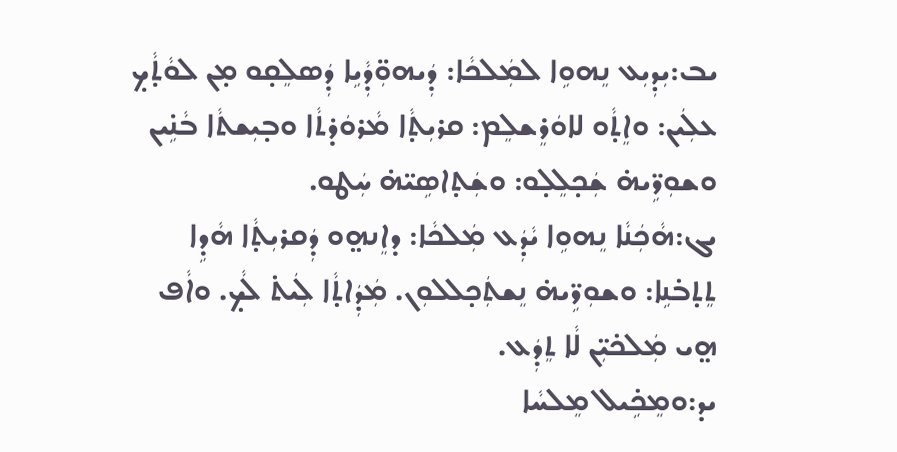ܝܒ:ܝܼܕܼܝܼܥ ܢܸܗܘܹܐ ܠܡܲܠܟܵܐ: ܕܲܝܗܘܼ̈ܕܼܵܝܹܐ ܕܲܣܠܸܩ̣ܘ ܡ̣ܢ ܠܘܵܬ̣ܵܟ̣ ܥܠܲܝܢ: ܘܐܸܬ̣ܵܘ ܠܐܘܿܪܸܫܠܸܡ: ܩܪܝܼܬ̣ܵܐ ܡܵܪܘܿܕ̇ܬܵܐ ܘܒ̣ܝܼܫܬܵܐ ܒܵܢܹ̇ܝܢ ܘܫܘܼܪܹ̈ܝܗ̇ ܫܲܟ̣ܠܸܠ̣ܘ: ܘܫܲܬ̣ܐܣܹܝ̈ܗ̇ ܚܲܛܘ.
ܝܓ:ܗܵܟܲܢܵܐ ܢܸܗܘܹܐ ܝܵܕܲܥ ܡܲܠܟܵܐ: ܕܐܸܢܗ̤ܘ ܕܲܩܪܝܼܬ̣ܵܐ ܗܵܕܹܐ ܬܸܬ̣ܒ̇ܢܹܐ: ܘܫܘܼܪܹ̈ܝܗ̇ ܢܸܫܬܲܟ̣ܠܠܘܼܢ. ܡܲܕܲܐܬ̣ܵܐ ܠܲܝܬ̇ ܠܵܟ̣. ܘܐܵܦ ܗ̤ܝ ܡܲܠܟ̇ܝܼ̈ܢ ܠܵܐ ܬܸܕܲܥ.
ܝܕ:ܘܡܸܟܹ̇ܝܠ ܡܸܠܚܵܐ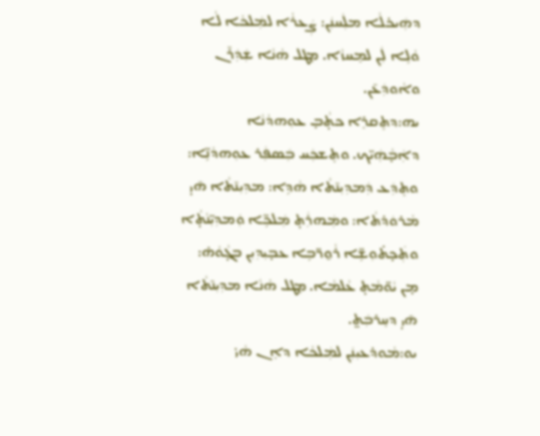ܕܗܲܝܟ̇ܠܵܐ ܡܠܲܚܢܲܢ: ܨܲܥܪܵܐ ܠܡܲܠܟܵܐ ܠܵܐ ܘܵܠܹܐ ܠܲܢ ܠܡܸܚܙܵܐ. ܡܸܛܠ ܗܵܢܵܐ ܫܲܕܲܪ̄ܢ ܘܐܵܘܕܲܥ̄ܢ.
ܝܗ:ܕܬܸܩܪܸܐ ܟܬ̣ܵܒ̣ ܥܘܼܗܕܵܢܵܐ ܕܐܲܒ̣ܵܗܲܝ̈ܟ. ܘܬܸܫܟܲܚ ܒܲܣܦܲܪ ܥܘܼܗܕܵܢܹ̈ܐ: ܘܬܸܕܲܥ ܕܲܡܕܼܝܼܢ̄ܬܵܐ ܗܵܕܹܐ: ܡܕܼܝܼܢ̄ܬܵܐ ܗ̄ܝ̣ ܡܵܪܘܿܕ̇ܬܵܐ: ܘܡܲܗܪܲܬ̣ ܡܲܠܟܹ̈ܐ ܘܲܡܕܼܝܼ̈ܢܵܬ̣ܵܐ ܘܬܲܟ̣ܬ̇ܘܼܫܹ̈ܐ ܪܵܘ̱ܪ̈ܒܹܐ ܥܒ̣ܝܼܕܼܝܼܢ ܒܓ̣ܵܘܵܗ̇: ܡ̣ܢ ܝܵܘ̈ܡܵܬ̣ ܥܵܠܡܵܐ. ܡܸܛܠ ܗܵܢܵܐ ܡܕܼܝܼܢ̄ܬܵܐ ܗ̄ܝ̣ ܕܚܸܪܒܲܬ̤.
ܝܘ:ܡܵܘܕ̇ܥܝܼܢܲܢ ܠܡܲܠܟܵܐ ܕܐܸܢ ܗܵܝ̇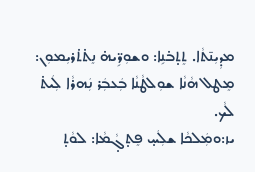ܡܕܼܝܼܢ̄ܬܵܐ. ܬܸܬ̣ܒ̇ܢܹܐ: ܘܫܘܼܪܹ̈ܝܗ̇ ܢܸܬ̇ܬ̇ܪܝܼܡܘܼܢ: ܡܸܛܠ ܗܵܢܵܐ ܫܘܼܠܛܵܢܵܐ ܒܲܥܒܲܪ ܢܲܗܪܵܐ ܠܲܝܬ̇ ܠܵܟ.
ܝܙ:ܘܡܲܠܟܵܐ ܫܠܲܚ̣ ܦܸܬ̣ܓ̣ܵܡܵܐ: ܠܘܵܬ̣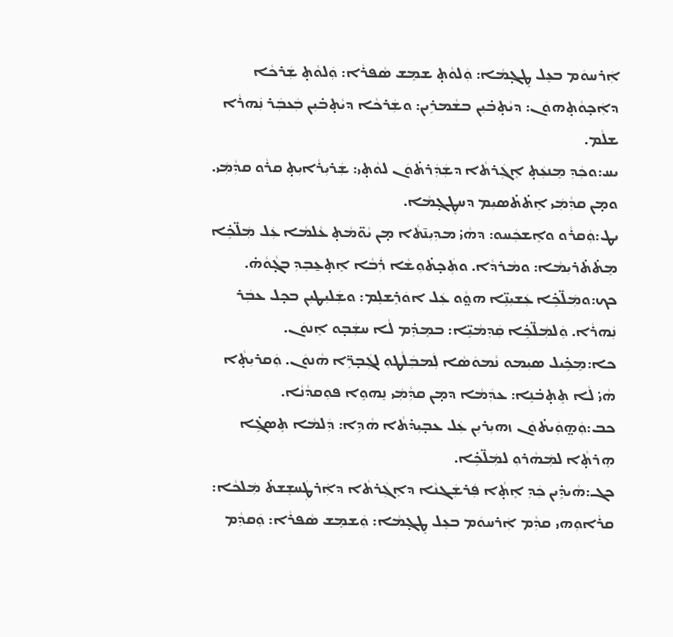ܐܲܪܚܘܿܡ ܒܥܸܠ ܛܸܓ̣ܡܵܐ: ܘܲܠܘܵܬ̣ ܫܡܸܫ ܣܵܦܪܵܐ: ܘܲܠܘܵܬ̣ ܫܲܪܟܵܐ ܕܐܲܟ̣ܘܵܬ̣ܗܘܿܢ: ܕܝܵܬ̣ܒ̇ܝܼܢ ܒܫܵܡܪܹܝܢ: ܘܫܲܪܟܵܐ ܕܝܵܬ̣ܒ̇ܝܼܢ ܒܲܥܒܲܪ ܢܲܗܪܵܐ ܫܠܵܡ.
ܝܚ:ܘܟܲܕܼ ܡܸܢܥܲܬ̣ ܐܸܓܲܪܬܵܐ ܕܫܲܕܲܪܬ̇ܘܿܢ ܠܘܵܬ̣ܝ: ܫܲܪܝܼܪܵܐܝܼܬ̣ ܩܪܵܘ ܩܕܼܵܡܲܝ. ܘܡ̣ܢ ܩܕܼܵܡܲܝ ܐܸܬ̇ܬ̇ܣܝܼܡ ܕܚܛܸܓ̣ܡܵܐ.
ܝܛ:ܘܲܩܪܵܘ ܘܐܸܫܟܲܚܘ: ܕܗܵܝ̇ ܡܕܼܝܼܢ̄ܬܵܐ ܡ̣ܢ ܝܵܘ̈ܡܵܬ̣ ܥܵܠܡܵܐ ܥܲܠ ܡܲܠ̈ܟܹ̇ܐ ܡܸܬ̇ܬ̇ܪܝܼܡܵܐ: ܘܡܵܪܕܵܐ. ܘܬܲܟ̣ܬ̇ܘܼܫܵܐ ܪܲܒܵܐ ܐܸܬ̣ܥ̱ܒܸܕܼ ܒܓ̣ܵܘܵܗ̇.
ܟܟ:ܘܡܲܠ̈ܟܹ̇ܐ ܥܲܫܝܼܢܹ̈ܐ ܗܘ̤ܵܘ ܥܲܠ ܐܘܿܪܸܫܠܸܡ: ܘܫܲܠܝܼܛܝܼܢ ܒܟ̣ܠ ܥܒܲܪ ܢܲܗܪܵܐ. ܘܲܠܡܲܠ̈ܟܹ̇ܐ ܩܲܕܼܡܵܝܹ̈ܐ: ܒܡܸܕܸ̇ܡ ܠܵܐ ܚܫܲܒ̣ܘ ܐܸܢܘܿܢ.
ܟܐ:ܡܸܟܹ̇ܝܠ ܣܝܼܡܘ ܢܵܡܘܿܣܵܐ ܠܲܡܒܲܠܵܛܘܼ ܠܓܲܒ̣ܪܹ̈ܐ ܗܵܢܘܿܢ. ܘܲܩܪܝܼܬ̣ܵܐ ܗܵܝ̇ ܠܵܐ ܬܸܬ̣ܒ̇ܢܹܐ: ܥܕܲܡܵܐ ܕܡ̣ܢ ܩܕܼܵܡܲܝ ܢܸܗܘܹܐ ܦܘܼܩܕܵܢܵܐ.
ܟܒ:ܘܲܗ̤ܘܲܝܬ̇ܘܿܢ ܙܗܝܼܪܝܼܢ ܥܲܠ ܥܒ̣ܝܼܕ̇ܬܵܐ ܗܵܕܹܐ: ܕܲܠܡܵܐ ܬܸܣܓܹ̇ܐ ܗܸܪܬ̣ܵܐ ܠܡܲܗܵܪܘܼ ܠܡܲܠ̈ܟܹ̇ܐ.
ܟܓ:ܗܵܝܕܹ̇ܝܢ ܟܲܕܼ ܐܸܬ̣ܵܐ ܦܲܪܫܲܓܢܵܐ ܕܐܸܓܲܪܬܵܐ ܕܐܲܪܛܲܚܫܸܫܬ̇ ܡܲܠܟܵܐ: ܩܪܵܐܘܼܗܝ ܩܕܼܵܡ ܐܲܪܚܘܿܡ ܒܥܸܠ ܛܸܓ̣ܡܵܐ: ܘܲܫܡܸܫ ܣܵܦܪܵܐ: ܘܲܩܕܼܵܡ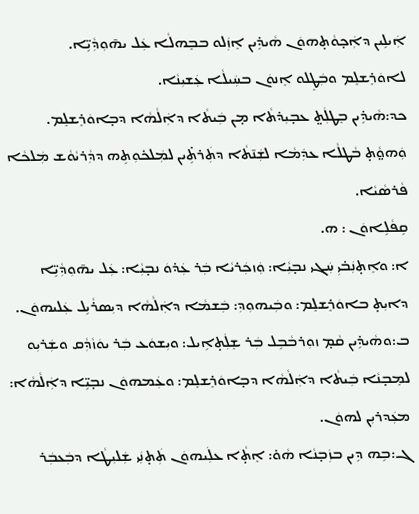ܐܲܝܠܹܝܢ ܕܐܲܟ̣ܘܵܬ̣ܗܘܿܢ ܗܵܝܕܹ̇ܝܢ ܐܸܙܲܠܘ ܒܒܸܗܠܵܐ ܥܲܠ ܝܗ̄ܘܼܕܼܵܝܹ̈ܐ. ܠܐܘܿܪܸܫܠܸܡ ܘܒܲܛܸܠܘ ܐܸܢܘܿܢ ܒܚܲܝܠܵܐ ܥܲܫܝܼܢܵܐ.
ܟܕ:ܗܵܝܕܹ̇ܝܢ ܒܸܛܠܲܬ̤ ܥܒ̣ܝܼܕ̇ܬܵܐ ܡ̣ܢ ܒܲܝܬܵܐ ܕܐܲܠܵܗܵܐ ܕܒ̣ܐܘܿܪܸܫܠܸܡ. ܘܲܗܘ̤ܵܬ̣ ܒܵܛܠܵܐ ܥܕܲܡܵܐ ܠܫܲܢ̄ܬܵܐ ܕܬܲܪܬܹ̇ܝܢ ܠܡܲܠܟ̇ܘܼܬܹܗ ܕܕܼܵܪܝܵܘܵܫ ܡܲܠܟܵܐ ܦܵܪܣܵܝܵܐ.
ܩܹܦܵܠܹܐܘܿܢ : ܗ.
ܐ: ܘܐܸܬ̣ܢܲܒ̇ܝܼ ܚܲܓܝ ܢܒ̣ܝܼܵܐ: ܘܲܙܟܲܪܝܵܐ ܒܲܪ ܥܲܕ̇ܘܿ ܢܒ̣ܝܼܵܐ: ܥܲܠ ܝܗ̄ܘܼܕܼܵܝܹ̈ܐ ܕܐܝܼܬ̣ ܒܐܘܿܪܸܫܠܸܡ: ܘܒܲܝܗܘܼܕܼ: ܒܲܫܡܵܐ ܕܐܲܠܵܗܵܐ ܕܝܼܣܪܵܝܹܠ ܥܲܠܝܗܘܿܢ.
ܒ:ܘܗܵܝܕܹ̇ܝܢ ܩܵܡ̣ ܙܘܼܪܒܵܒܹܠ ܒܲܪ ܫܸܠܲܬ̣ܐܹܝܠ: ܘܝܼܫܘܿܥ ܒܲܪ ܝܘܿܙܵܕܼܵܩ ܘܫܲܪܝܼܘ ܠܡܸܒ̣ܢܵܐ ܒܲܝܬܵܐ ܕܐܲܠܵܗܵܐ ܕܒ̣ܐܘܿܪܸܫܠܸܡ: ܘܥܲܡܗܘܿܢ ܢܒ̣ܝܹ̈ܐ ܕܐܲܠܵܗܵܐ: ܡܥܲܕܪܝܼܢ ܠܗܘܿܢ.
ܓ:ܒܹܗ ܕܹܝܢ ܒܙܲܒ̣ܢܵܐ ܗܵܘ̇: ܐܸܬ̣ܵܐ ܥܠܲܝܗܘܿܢ ܬܲܬ̣ܢܲܝ ܫܲܠܝܼܛܵܐ ܕܒܲܥܒܲܪ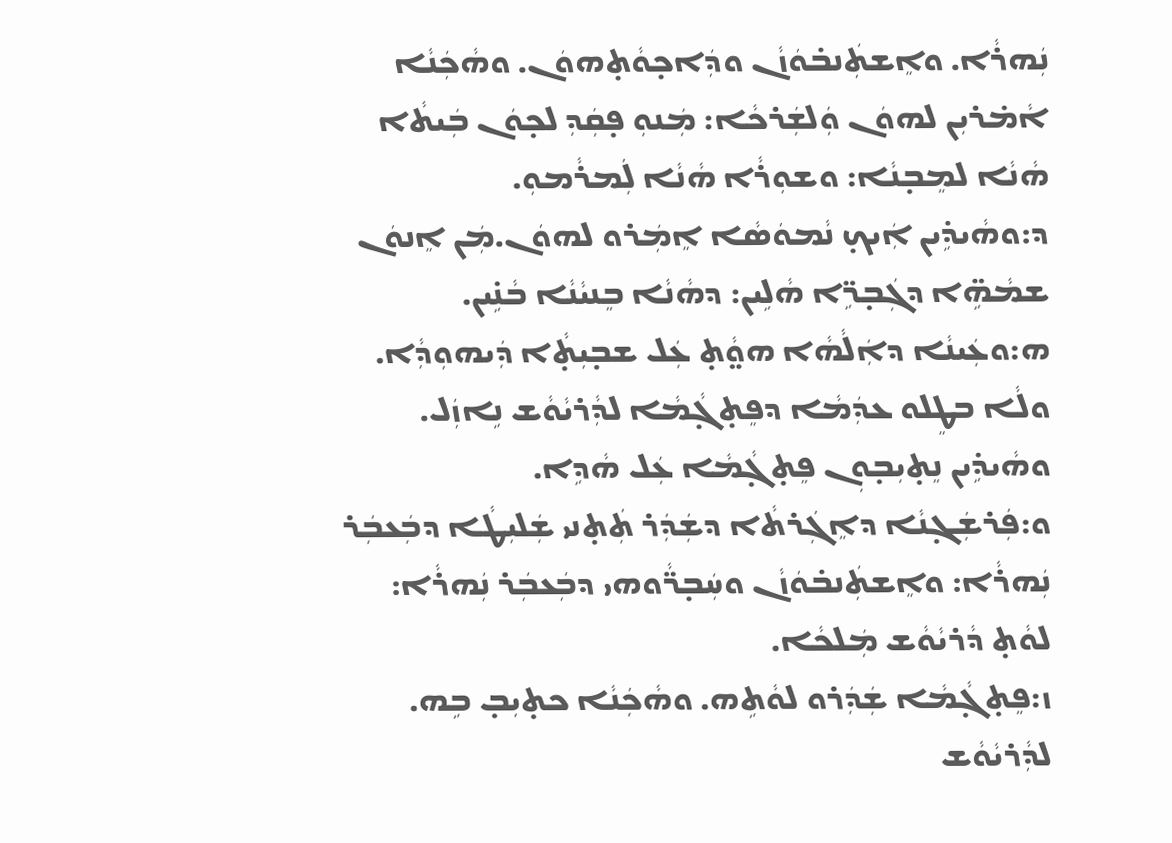ܢܲܗܪܵܐ. ܘܐܸܫܬܲܢܒ̇ܘܿܙܵܢ ܘܕܲܐܟ̣ܘܵܬ̣ܗܘܿܢ. ܘܗܵܟܲܢܵܐ ܐܵܡ̇ܪܝܼܢ ܠܗܘܿܢ ܘܲܠܫܲܪܟܵܐ: ܡܲܢܘܼ ܦ̣ܩܲܕܼ ܠܟ̣ܘܿܢ ܒܲܝܬܵܐ ܗܵܢܵܐ ܠܡܸܒ̣ܢܵܐ: ܘܫܘܼܪܵܐ ܗܵܢܵܐ ܠܲܡܪܵܡܘܼ.
ܕ:ܘܗܵܝܕܹ̇ܝܢ ܐܲܝܟ̣ ܢܵܡܘܿܣܵܐ ܐܸܡܲܪܘ ܠܗܘܿܢ.ܡܲܢ ܐܸܢܘܿܢ ܫܡܵܗܹ̈ܐ ܕܓܲܒ̣ܪܹ̈ܐ ܗܵܠܹܝܢ: ܕܗܵܢܵܐ ܒܸܢܝܵܢܵܐ ܒܵܢܹ̇ܝܢ.
ܗ:ܘܥܲܝܢܵܐ ܕܐܲܠܵܗܵܐ ܗܘ̤ܵܬ̣ ܥܲܠ ܫܒ̣ܝܼܬ̣ܵܐ ܕܲܝܗܘܼܕܼܵܐ. ܘܠܵܐ ܒܛܸܠܘ ܥܕܲܡܵܐ ܕܦܸܬ̣ܓ̣ܵܡܵܐ ܠܕܼܵܪܝܵܘܵܫ ܢܹܐܙܲܠ. ܘܗܵܝܕܹ̇ܝܢ ܢܸܬ̣ܝܼܒ̣ܘܼܢ ܦܸܬ̣ܓ̣ܵܡܵܐ ܥܲܠ ܗܵܕܹܐ.
ܘ:ܦܲܪܫܲܓ̣ܢܵܐ ܕܐܸܓܲܪܬܵܐ ܕܫܲܕܲܪ ܬܲܬ̣ܢܝ ܫܲܠܝܼܛܵܐ ܕܒܲܥܒܲܪ ܢܲܗܪܵܐ: ܘܐܸܫܬܲܢܒ̇ܘܿܙܵܢ ܘܚܲܒ̣ܪ̈ܵܘܗܝ ܕܒܲܥܒܲܪ ܢܲܗܪܵܐ: ܠܘܵܬ̣ ܕܵܪܝܵܘܵܫ ܡܲܠܟܵܐ.
ܙ:ܦܸܬ̣ܓ̣ܵܡܵܐ ܫܲܕܲܪܘ ܠܘܵܬܹܗ. ܘܗܵܟܲܢܵܐ ܟܬ̣ܝܼܒ̣ ܒܹܗ. ܠܕܼܵܪܝܵܘܵܫ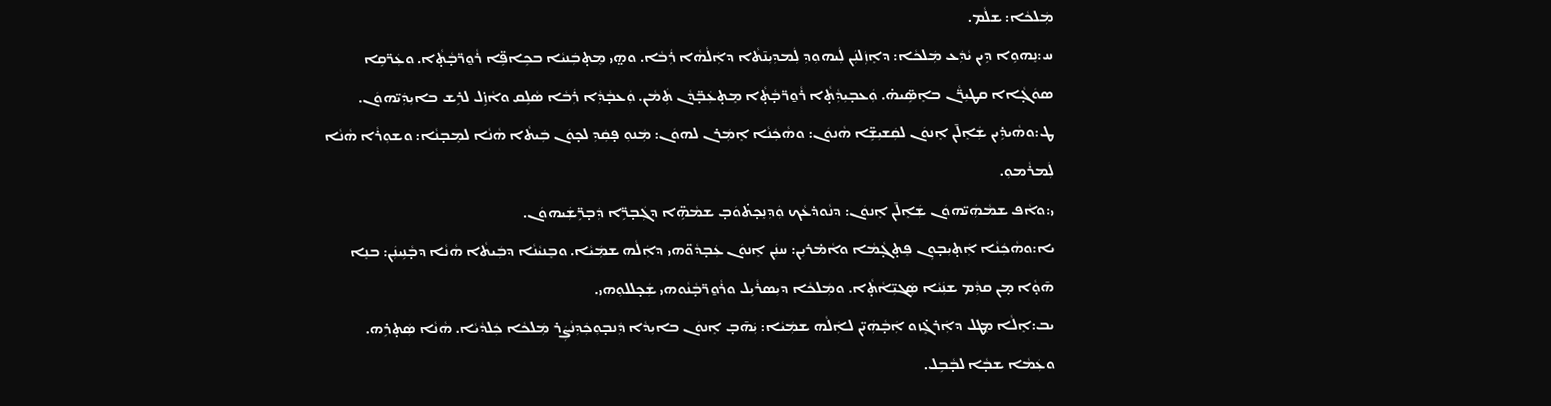ܡܲܠܟܵܐ: ܫܠܵܡ.
ܚ:ܢܸܗܘܹܐ ܕܹܝܢ ܝܵܕܲܥ ܡܲܠܟܵܐ: ܕܐܸܙܲܠܢܲܢ ܠܲܝܗܘܼܕܼ ܠܲܡܕܼܝܼܢ̄ܬܵܐ ܕܐܲܠܵܗܵܐ ܪܲܒܵܐ. ܘܗ̤ܝ ܡܸܬ̣ܒܲܢܝܵܐ ܒܟܹܐܦܹ̈ܐ ܪܵܘ̱ܪ̈ܒ̣ܵܬ̣ܵܐ. ܘܥܲܪ̈ܩܹܐ ܣܘܿܓ̣ܵܐܐ ܩܛܝܼܪ̈ܵܢ ܒܐܸܣܹ̈ܝܗ̇. ܘܲܥܒ̣ܝܼܕܼܵܬ̣ܵܐ ܪܵܘ̱ܪ̈ܒ̣ܵܬ̣ܵܐ ܡܸܬ̣ܥܲܒ̣̈ܕܵܢ ܬܲܡܵܢ. ܘܲܥܒ̣ܵܕܼܵܐ ܪܲܒܵܐ ܣܵܠܹܩ ܘܐܵܙܹ̇ܠ ܠܪܹܫ ܒܐܝܼܕܲܝ̈ܗܘܿܢ.
ܛ:ܘܗܵܝܕܹ̇ܝܢ ܫܲܐܸܠ̄ܢ ܐܸܢܘܿܢ ܠܩܲܫܝܼܫܹ̈ܐ ܗܵܢܘܿܢ: ܘܗܵܟܲܢܵܐ ܐܸܡܲܪܢ ܠܗܘܿܢ: ܡܲܢܘܼ ܦ̣ܩܲܕܼ ܠܟ̣ܘܿܢ ܒܲܝܬܵܐ ܗܵܢܵܐ ܠܡܸܒ̣ܢܵܐ: ܘܫܘܼܪܵܐ ܗܵܢܵܐ ܠܲܡܪܵܡܘܼ.
ܝ:ܘܐܵܦ ܫܡܵܗܲܝ̈ܗܘܿܢ ܫܲܐܸܠ̄ܢ ܐܸܢܘܿܢ: ܕܢܵܘܕ̇ܥܵܟ ܘܲܕܼܢܸܟ̣ܬ̇ܘܿܒ̣ ܫܡܵܗܹ̈ܐ ܕܓܲܒ̣ܪܹ̈ܐ ܕܲܒ̣ܪܹ̈ܫܲܝܗܘܿܢ.
ܝܐ:ܘܗܵܟܲܢܵܐ ܐܲܬ̣ܝܼܒ̣ܘܼܢ ܦܸܬ̣ܓ̣ܵܡܵܐ ܘܐܵܡ̇ܪܝܼܢ: ܚܢܲܢ ܐܸܢܘܿܢ ܥܲܒ̣ܕܵܘ̈ܗܝ ܕܐܲܠܵܗ ܫܡܲܝܵܐ. ܘܒܸܢܝܵܢܵܐ ܕܒܲܝܬܵܐ ܗܵܢܵܐ ܕܒ̣ܵܢܹܝܢܲܢ: ܒܢܸܐ ܗ̄ܘ̣ܵܐ ܡ̣ܢ ܩܕܼܵܡ ܫܢܲܝܵܐ ܣܲܓܝܼ̈ܐܵܬ̣ܵܐ. ܘܡܲܠܟܵܐ ܕܝܼܣܪܵܝܹܠ ܘܪܵܘ̱ܪ̈ܒ̣ܵܢܵܘܗܝ ܫܲܟ̣ܠܠܘܼܗܝ.
ܝܒ:ܐܸܠܵܐ ܡܸܛܠ ܕܐܲܪܓܸ̇ܙܘ ܐܲܒ̣ܵܗܲܝ̈ܢ ܠܐܲܠܵܗ ܫܡܲܝܵܐ: ܝܲܗ̄ܒ̣ ܐܸܢܘܿܢ ܒܐܝܼܕܵܐ ܕܲܢܒ̣ܘܼܟܲܕܼܢܵܨܲܪ ܡܲܠܟܵܐ ܟܲܠܕܵܝܵܐ. ܗܵܢܵܐ ܣܲܬ̣ܪܹܗ. ܘܥܲܡܵܐ ܫܒ̣ܵܐ ܠܒ̣ܵܒܹܠ.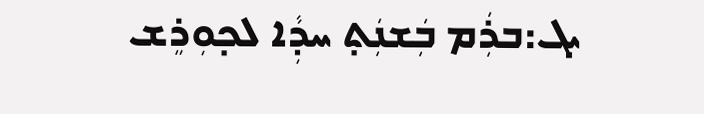ܝܓ:ܒܪܲܡ ܒܲܫܢܲܬ̣ ܚܕܼܵܐ ܠܟ̣ܘܼܪܸܫ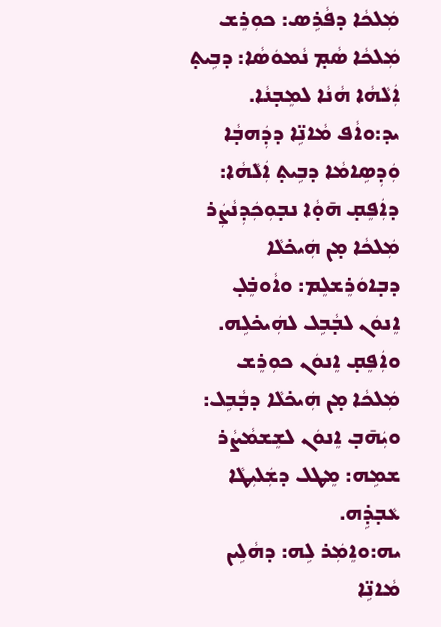ܡܲܠܟܵܐ ܕܦܵܪܹܣ: ܟܘܼܪܸܫ ܡܲܠܟܵܐ ܣܵܡ̣ ܢܵܡܘܿܣܵܐ: ܕܒܹܝܬ̣ ܐܲܠܵܗܵܐ ܗܵܢܵܐ ܠܡܸܒ̣ܢܵܐ.
ܝܕ:ܘܐܵܦ ܡܵܐܢܹ̈ܐ ܕܕܲܗܒ̣ܵܐ ܘܲܕܼܣܹܐܡܵܐ ܕܒܹܝܬ̣ ܐܲܠܵܗܵܐ: ܕܐܲܦܸܩ̣ ܗ̄ܘ̣ܵܐ ܢܒ̣ܘܼܟܲܕܼܢܵܨܲܪ ܡܲܠܟܵܐ ܡ̣ܢ ܗܲܝܟ̇ܠܵܐ ܕܒ̣ܐܘܿܪܸܫܠܸܡ: ܘܐܵܘܒܸ̇ܠ̣ ܐܸܢܘܿܢ ܠܒ̣ܵܒܹܠ ܠܗܲܝܟ̇ܠܹܗ. ܘܐܲܦܸܩ̣ ܐܸܢܘܿܢ ܟܘܼܪܸܫ ܡܲܠܟܵܐ ܡ̣ܢ ܗܲܝܟ̇ܠܵܐ ܕܒ̣ܵܒܹܠ: ܘܝܲܗ̄ܒ̣ ܐܸܢܘܿܢ ܠܫܸܫܡܵܨܵܪ ܫܡܹܗ: ܡܸܛܠ ܕܫܲܠܝܼܛܵܐ ܥܵܒ̣ܕܹ̇ܗ.
ܝܗ:ܘܐܸܡܲܪ ܠܹܗ: ܕܗܵܠܹܝܢ ܡܵܐܢܹ̈ܐ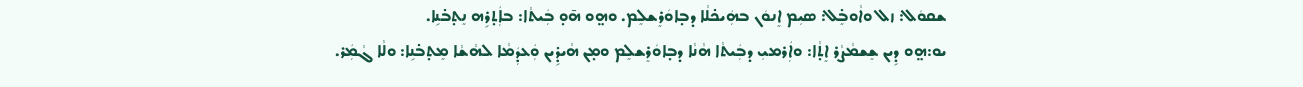ܫܩܘܿܠ: ܙܠ ܘܐܵܘܒܸ̇ܠ: ܣܝܼܡ ܐܸܢܘܿܢ ܒܗܲܝܟ̇ܠܵܐ ܕܒ̣ܐܘܿܪܸܫܠܸܡ. ܘܗ̤ܘ ܗ̄ܘ̣ ܒܲܝܬܵܐ: ܒܐܲܬ̣ܪܹܗ ܢܸܬ̣ܒ̇ܢܹܐ.
ܝܘ:ܗ̤ܘ ܕܹܝܢ ܫܸܫܡܵܨܵܪ ܐܸܬ̣ܵܐ: ܘܐܲܪܡܝܼ ܕܒܲܝܬܵܐ ܗܵܢܵܐ ܕܒ̣ܐܘܿܪܸܫܠܸܡ ܘܡ̣ܢ ܗܵܝܕܹ̇ܝܢ ܘܲܥܕܲܡܵܐ ܠܗܵܫܵܐ ܡܸܬ̣ܒ̇ܢܹܐ: ܘܠܵܐ ܓܵܡܲܪ.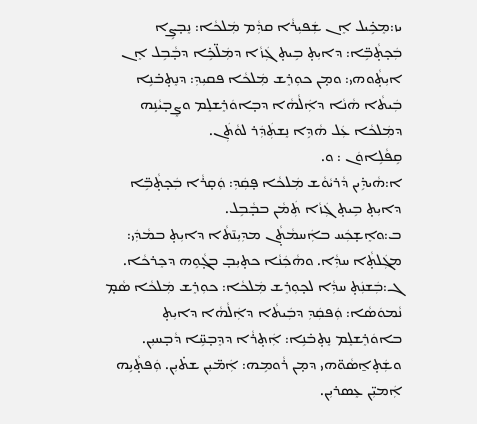ܝܙ:ܡܸܟܹ̇ܝܠ ܐܸܢ ܫܲܦܝܼܪܵܐ ܩܕܼܵܡ ܡܲܠܟܵܐ: ܢܸܒ̣ܨܹܐ ܒܲܟ̣ܬ̣ܵܒܹ̈ܐ: ܕܐܝܼܬ̣ ܒܹܝܬ̣ ܓܲܙܵܐ ܕܡܲܠ̈ܟܹ̇ܐ ܕܒ̣ܵܒܹܠ ܐܸܢ ܐܝܼܬ̣ܵܘܗܝ: ܘܡ̣ܢ ܟܘܼܪܸܫ ܡܲܠܟܵܐ ܦܩܝܼܕܼ: ܕܢܸܬ̣ܒ̇ܢܹܐ ܒܲܝܬܵܐ ܗܵܢܵܐ ܕܐܲܠܵܗܵܐ ܕܒ̣ܐܘܿܪܸܫܠܸܡ ܘܨܸܒ̣ܝܵܢܹܗ ܕܡܲܠܟܵܐ ܥܲܠ ܗܵܕܹܐ ܢܸܫܬܲܕܲܪ ܠܘܵܬܲܢ.
ܩܹܦܵܠܹܐܘܿܢ : ܘ.
ܐ:ܗܵܝܕܹ̇ܝܢ ܕܵܪܝܵܘܵܫ ܡܲܠܟܵܐ ܦ̣ܩܲܕܼ: ܘܲܩ̣ܪܵܐ ܒܲܟ̣ܬ̣ܵܒܹ̈ܐ ܕܐܝܼܬ̣ ܒܹܝܬ̣ ܓܲܙܵܐ ܬܲܡܵܢ ܒܒ̣ܵܒܹܠ.
ܒ:ܘܐܸܫ̣ܟܲܚ ܒܐܲܚܡܵܬ̣ܵܢ ܡܕܼܝܼܢ̄ܬܵܐ ܕܐܝܼܬ̣ ܒܡܵܕܲܝ: ܡܓܲܠܬ̣ܵܐ ܚܕܼܵܐ. ܘܗܵܟܲܢܵܐ ܟܬ̣ܝܼܒ̣ ܒܓ̣ܵܘܹܗ ܕܟܸܪܟܵܐ.
ܓ:ܒܲܫܢܲܬ̣ ܚܕܼܵܐ ܠܟ̣ܘܼܪܸܫ ܡܲܠܟܵܐ: ܟܘܼܪܸܫ ܡܲܠܟܵܐ ܣܵܡ̣ ܢܵܡܘܿܣܵܐ: ܘܲܦܩܲܕܼ ܕܒܲܝܬܵܐ ܕܐܲܠܵܗܵܐ ܕܐܝܼܬ̣ ܒܐܘܿܪܸܫܠܸܡ ܢܸܬ̣ܒ̇ܢܹܐ: ܐܲܬ̣ܪܵܐ ܕܕܸܒ̣ܚܹ̈ܐ ܕܵܒ̣ܚܝܼܢ. ܘܫܲܬ̣ܐ̱ܣܵܘ̈ܗܝ ܕܡ̣ܢ ܪܵܘܡܹܗ: ܐܲܡ̈ܝܼܢ ܫܬ̇ܝܼܢ. ܘܲܦܬ̣ܵܝܹܗ ܐܲܡܝܼ̈ܢ ܥܸܣܪܝܼܢ.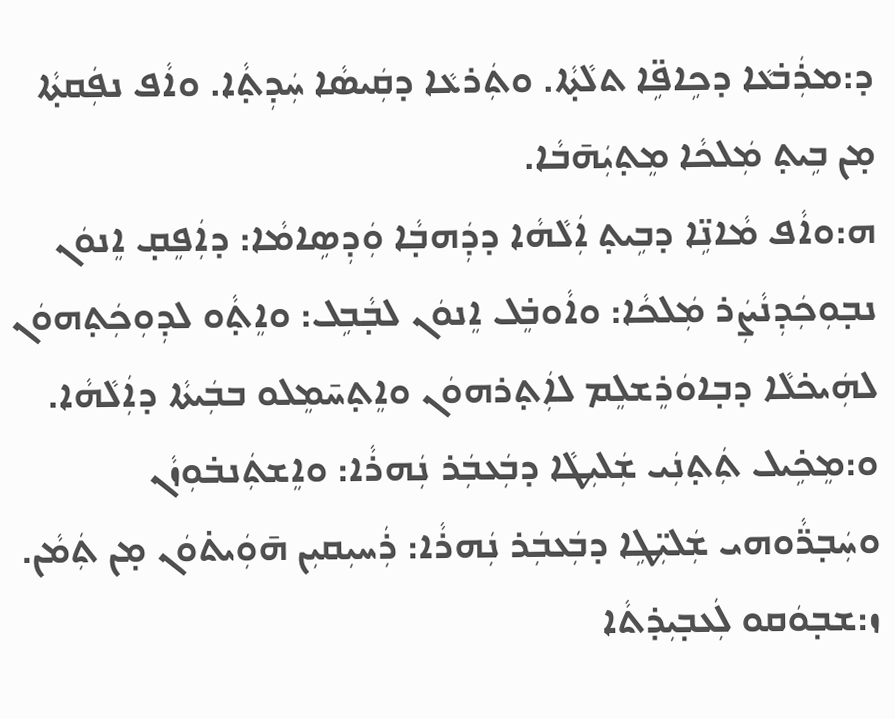ܕ:ܡܪܲܒ̇ܥܵܐ ܕܟܹܐܦܹ̈ܐ ܬܠܵܬ̣ܵܐ. ܘܬܲܪܥܵܐ ܕܩܲܝܣܵܐ ܚܲܕܼܬ̣ܵܐ. ܘܐܵܦ ܢܦܲܩܬ̣ܵܐ ܡ̣ܢ ܒܹܝܬ̣ ܡܲܠܟܵܐ ܡܸܬ̣ܝܲܗ̄ܒܵܐ.
ܗ:ܘܐܵܦ ܡܵܐܢܹ̈ܐ ܕܒܹܝܬ̣ ܐܲܠܵܗܵܐ ܕܕܲܗܒ̣ܵܐ ܘܲܕܼܣܹܐܡܵܐ: ܕܐܲܦܸܩ̣ ܐܸܢܘܿܢ ܢܒ̣ܘܼܟܲܕܼܢܵܨܲܪ ܡܲܠܟܵܐ: ܘܐܵܘܒܸ̇ܠ ܐܸܢܘܿܢ ܠܒ̣ܵܒܹܠ: ܘܐܸܬ̣ܵܘ ܠܕܼܘܼܟܲܬ̣ܗܘܿܢ ܠܗܲܝܟ̇ܠܵܐ ܕܒ̣ܐܘܿܪܸܫܠܸܡ ܠܐܲܬ̣ܪܗܘܿܢ ܘܐܸܬ̣ܚ̄ܡܸܠܘ ܒܒܲܝܬܵܐ ܕܐܲܠܵܗܵܐ.
ܘ:ܡܸܟܹ̇ܝܠ ܬܲܬ̣ܢܲܝ ܫܲܠܝܼܛܵܐ ܕܒܲܥܒܲܪ ܢܲܗܪܵܐ: ܘܐܸܫܬܲܢܒ̇ܘܼܙܵܢ ܘܚܲܒ̣ܪ̈ܵܘܗܝ ܫܲܠܝܼ̈ܛܹܐ ܕܒܲܥܒܲܪ ܢܲܗܪܵܐ: ܪܲܚܝܼܩܝܼܢ ܗ̄ܘܲܝܬ̇ܘܿܢ ܡ̣ܢ ܬܲܡܵܢ.
ܙ:ܫܒ̣ܘܿܩܘ ܠܲܥܒ̣ܝܼܕ̇ܬܵܐ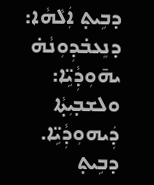ܕܒܹܝܬ̣ ܐܲܠܵܗܵܐ: ܕܢܸܥܒ̇ܕܼܘܼܢܵܗ̇ ܝܗ̄ܘܼܕܼܵܝܹ̈ܐ: ܘܠܫܒ̣ܝܼܬ̣ܵܐ ܕܲܝܗܘܼܕܼܵܝܹ̈ܐ. ܕܒܹܝܬ̣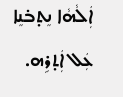ܐܲܠܵܗܵܐ ܢܸܬ̣ܒ̇ܢܸܐ ܥܲܠ ܐܲܬ̣ܪܹܗ.